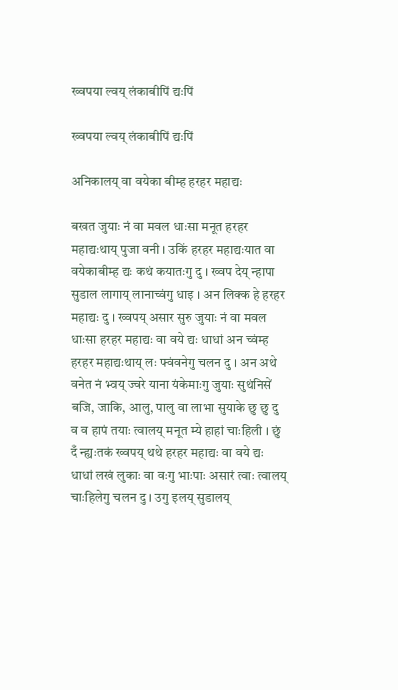ख्वपया ल्वय्‌ लंकाबीपिं द्यःपिं

ख्वपया ल्वय्‌ लंकाबीपिं द्यःपिं

अनिकालय्‌ वा वयेका बीम्ह हरहर महाद्यः

बखत जुयाः नं वा मवल धाःसा मनूत हरहर महाद्यःथाय्‌ पुजा वनी । उकिं हरहर महाद्यःयात वा वयेकाबीम्ह द्यः कथं कयातःगु दु । ख्वप देय्‌ न्हापा सुडाल लागाय्‌ लानाच्वंगु धाइ । अन लिक्क हे हरहर महाद्यः दु । ख्वपय्‌ असार सुरु जुयाः नं वा मवल धाःसा हरहर महाद्यः वा वये द्यः धाधां अन च्वंम्ह हरहर महाद्यःथाय्‌ लः फ्वंवनेगु चलन दु । अन अथे वनेत नं भ्वय्‌ ज्वरे याना यंकेमाःगु जुयाः सुथंनिसें बजि, जाकि, आलु, पालु वा लाभा सुयाके छु छु दु व व हापं तयाः त्वालय्‌ मनूत म्ये हाहां चाःहिली । छुं दँ न्ह्यःतकं ख्वपय्‌ थथे हरहर महाद्यः वा वये द्यः धाधां लखं लुकाः वा वःगु भाःपाः असारं त्वाः त्वालय्‌ चाःहिलेगु चलन दु । उगु इलय्‌ सुडालय्‌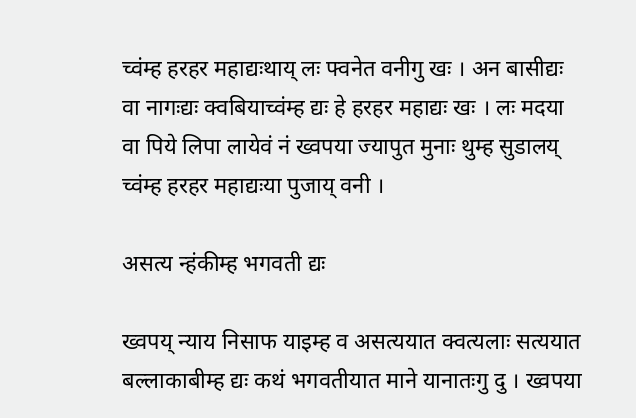च्वंम्ह हरहर महाद्यःथाय्‌ लः फ्वनेत वनीगु खः । अन बासीद्यः वा नागःद्यः क्वबियाच्वंम्ह द्यः हे हरहर महाद्यः खः । लः मदया वा पिये लिपा लायेवं नं ख्वपया ज्यापुत मुनाः थुम्ह सुडालय्‌ च्वंम्ह हरहर महाद्यःया पुजाय्‌ वनी ।

असत्य न्हंकीम्ह भगवती द्यः

ख्वपय्‌ न्याय निसाफ याइम्ह व असत्ययात क्वत्यलाः सत्ययात बल्लाकाबीम्ह द्यः कथं भगवतीयात माने यानातःगु दु । ख्वपया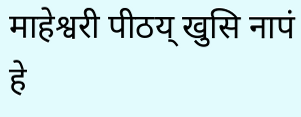माहेश्वरी पीठय्‌ खुसि नापं हे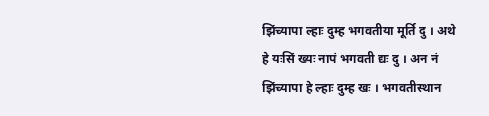झिंच्यापा ल्हाः दुम्ह भगवतीया मूर्ति दु । अथे हे यःसिं ख्यः नापं भगवती द्यः दु । अन नं झिंच्यापा हे ल्हाः दुम्ह खः । भगवतीस्थान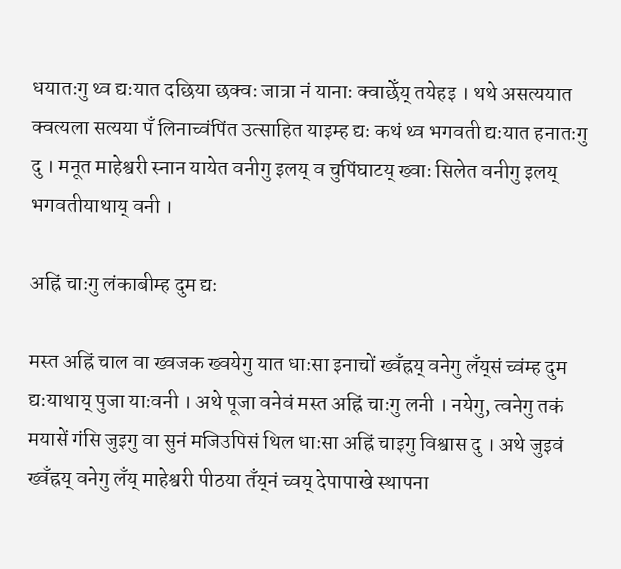धयातःगु थ्व द्यःयात दछिया छक्वः जात्रा नं यानाः क्वाछेँय्‌ तयेहइ । थथे असत्ययात क्वत्यला सत्यया पँ लिनाच्वंपिंत उत्साहित याइम्ह द्यः कथं थ्व भगवती द्यःयात हनातःगु दु । मनूत माहेश्वरी स्नान यायेत वनीगु इलय्‌ व चुपिंघाटय्‌ ख्वाः सिलेत वनीगु इलय्‌ भगवतीयाथाय्‌ वनी ।

अह्रिं चाःगु लंकाबीम्ह दुम द्यः

मस्त अह्रिं चाल वा ख्वजक ख्वयेगु यात धाःसा इनाचों ख्वँह्रय्‌ वनेगु लँय्‌सं च्वंम्ह दुम द्यःयाथाय्‌ पुजा याःवनी । अथे पूजा वनेवं मस्त अह्रिं चाःगु लनी । नयेगु, त्वनेगु तकं मयासें गंसि जुइगु वा सुनं मजिउपिसं थिल धाःसा अह्रिं चाइगु विश्वास दु । अथे जुइवं ख्वँह्रय्‌ वनेगु लँय्‌ माहेश्वरी पीठया तँय्‌नं च्वय्‌ देपापाखे स्थापना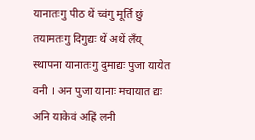यानातःगु पीठ थें च्वंगु मूर्ति छुं तयामतःगु दिगुद्यः थें अथें लँय्‌ स्थापना यानातःगु दुमाद्यः पुजा यायेत वनी । अन पुजा यानाः मचायात द्यः अनि याकेवं अह्रिं लनी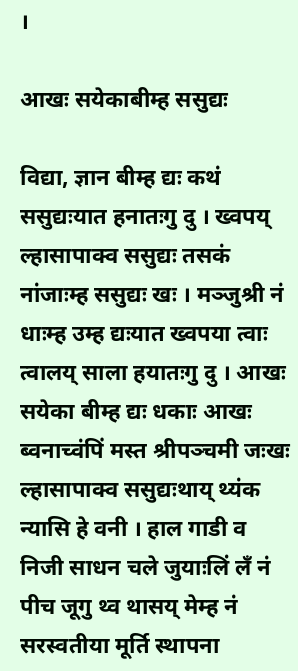।

आखः सयेकाबीम्ह ससुद्यः

विद्या, ज्ञान बीम्ह द्यः कथं ससुद्यःयात हनातःगु दु । ख्वपय्‌ ल्हासापाक्व ससुद्यः तसकं नांजाःम्ह ससुद्यः खः । मञ्जुश्री नं धाःम्ह उम्ह द्यःयात ख्वपया त्वाः त्वालय्‌ साला हयातःगु दु । आखः सयेका बीम्ह द्यः धकाः आखः ब्वनाच्वंपिं मस्त श्रीपञ्चमी जःखः ल्हासापाक्व ससुद्यःथाय्‌ थ्यंक न्यासि हे वनी । हाल गाडी व निजी साधन चले जुयाःलिं लँ नं पीच जूगु थ्व थासय्‌ मेम्ह नं सरस्वतीया मूर्ति स्थापना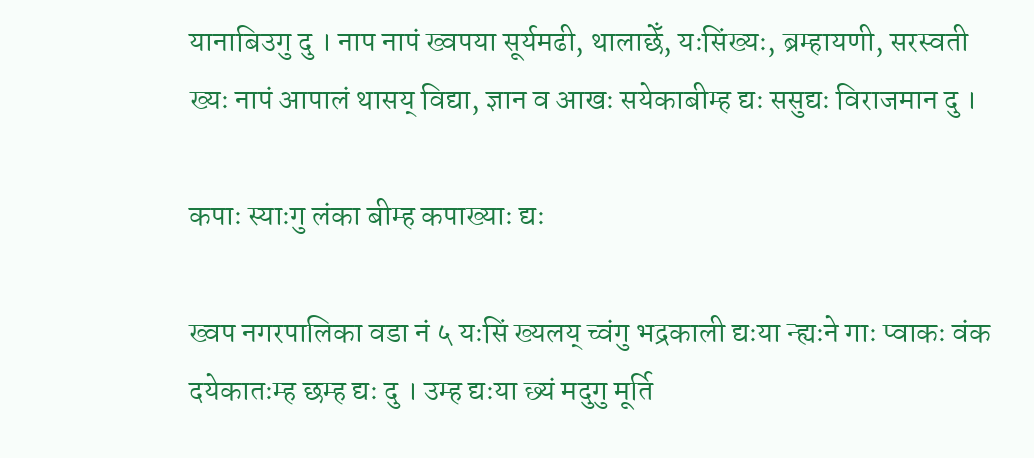यानाबिउगु दु । नाप नापं ख्वपया सूर्यमढी, थालाछेँ, यःसिंख्यः, ब्रम्हायणी, सरस्वती ख्यः नापं आपालं थासय्‌ विद्या, ज्ञान व आखः सयेकाबीम्ह द्यः ससुद्यः विराजमान दु ।

कपाः स्याःगु लंका बीम्ह कपाख्याः द्यः

ख्वप नगरपालिका वडा नं ५ यःसिं ख्यलय्‌ च्वंगु भद्रकाली द्यःया न्ह्यःने गाः प्वाकः वंक दयेकातःम्ह छम्ह द्यः दु । उम्ह द्यःया छ्यं मदुगु मूर्ति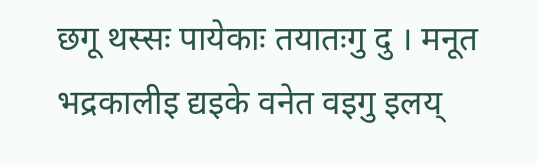छगू थस्सः पायेकाः तयातःगु दु । मनूत भद्रकालीइ द्यइके वनेत वइगु इलय्‌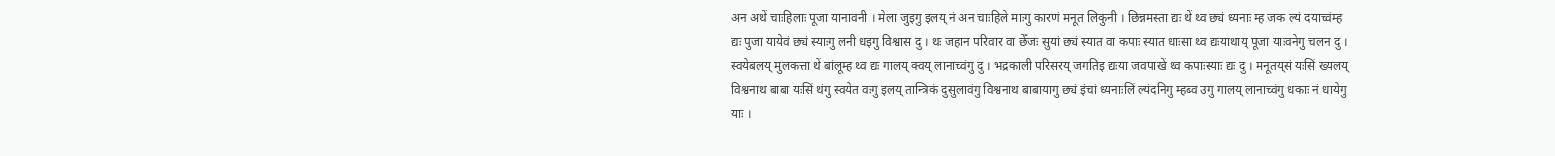अन अथें चाःहिलाः पूजा यानावनी । मेला जुइगु इलय्‌ नं अन चाःहिले माःगु कारणं मनूत लिकुनी । छिन्नमस्ता द्यः थें थ्व छ्यं ध्यनाः म्ह जक ल्यं दयाच्वंम्ह द्यः पुजा यायेवं छ्यं स्याःगु लनी धइगु विश्वास दु । थः जहान परिवार वा छेँजः सुयां छ्यं स्यात वा कपाः स्यात धाःसा थ्व द्यःयाथाय्‌ पूजा याःवनेगु चलन दु । स्वयेबलय्‌ मुलकत्ता थें बांलूम्ह थ्व द्यः गालय्‌ क्वय्‌ लानाच्वंगु दु । भद्रकाली परिसरय्‌ जगतिइ द्यःया जवपाखें थ्व कपाःस्याः द्यः दु । मनूतय्‌सं यःसिं ख्यलय्‌ विश्वनाथ बाबा यःसिं थंगु स्वयेत वःगु इलय्‌ तान्त्रिकं दुसुलावंगु विश्वनाथ बाबायागु छ्यं इंचां ध्यनाःलिं ल्यंदनिगु म्हब्व उगु गालय्‌ लानाच्वंगु धकाः नं धायेगु याः ।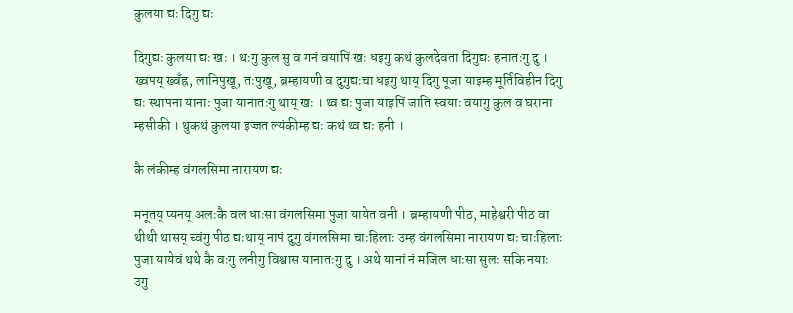कुलया द्यः दिगु द्यः

दिगुद्यः कुलया द्यः खः । थःगु कुल सु व गनं वयापिं खः धइगु कथं कुलदेवता दिगुद्यः हनातःगु दु । ख्वपय्‌ ख्वँह्र, लानिपुखू, तःपुखू, ब्रम्हायणी व दुगुद्यःचा धइगु थाय्‌ दिगु पूजा याइम्ह मूर्तिविहीन दिगु द्यः स्थापना यानाः पुजा यानातःगु थाय्‌ खः । थ्व द्यः पुजा याइपिं जाति स्वयाः वयागु कुल व घराना म्हसीकी । थुकथं कुलया इज्जत ल्यंकीम्ह द्यः कथं थ्व द्यः हनी ।

कै लंकीम्ह वंगलसिमा नारायण द्यः

मनूतय्‌ प्यनय्‌ अलःकै वल धाःसा वंगलसिमा पुजा यायेत वनी । ब्रम्हायणी पीठ, माहेश्वरी पीठ वा थीथी थासय्‌ च्वंगु पीठ द्यःथाय्‌ नापं दुगु वंगलसिमा चाःहिलाः उम्ह वंगलसिमा नारायण द्यः चाःहिलाः पुजा यायेवं थथे कै वःगु लनीगु विश्वास यानातःगु दु । अथे यानां नं मजिल धाःसा सुलः सकि नयाः उगु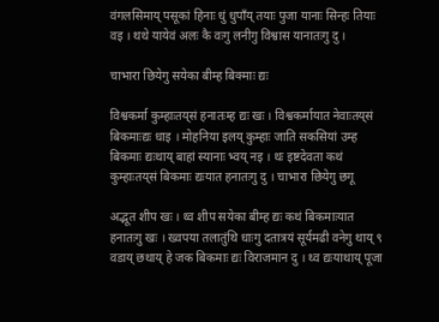वंगलसिमाय्‌ पसूकां हिनाः धुं धुपाँय्‌ तयाः पुजा यानाः सिन्हः तियाः वइ । थथे यायेवं अलः कै वःगु लनीगु विश्वास यानातःगु दु ।

चाभारा छियेगु सयेका बीम्ह बिक्माः द्यः

विश्वकर्मा कुम्हाःतय्‌सं हनातःम्ह द्यः खः । विश्वकर्मायात नेवाःतय्‌सं बिकमाःद्यः धाइ । मोहनिया इलय्‌ कुम्हाः जाति सकसियां उम्ह बिकमाः द्यःथाय्‌ बाहां स्यानाः भ्वय्‌ नइ । थः इष्टदेवता कथं कुम्हाःतय्‌सं बिकमाः द्यःयात हनातःगु दु । चाभारा छियेगु छगू

अद्भूत शीप खः । थ्व शीप सयेका बीम्ह द्यः कथं बिकमाःयात हनातःगु खः । ख्वपया तलातुंथि धाःगु दतात्रयं सूर्यमढी वनेगु थाय्‌ ९ वडाय्‌ छथाय्‌ हे जक बिकमाः द्यः विराजमान दु । थ्व द्यःयाथाय्‌ पूजा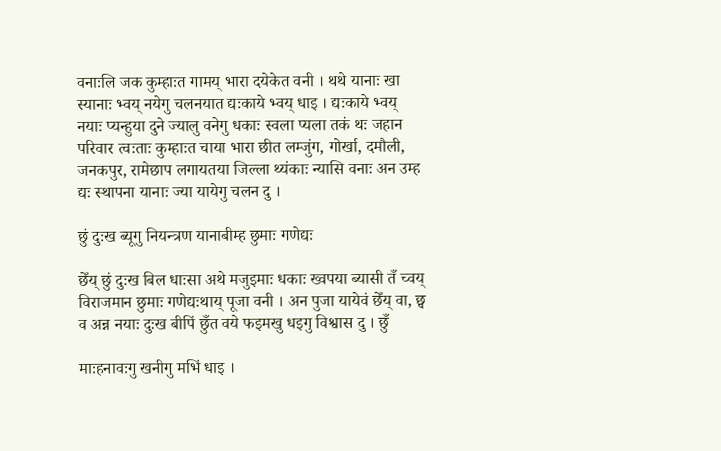वनाःलि जक कुम्हाःत गामय्‌ भारा दयेकेत वनी । थथे यानाः खा स्यानाः भ्वय्‌ नयेगु चलनयात द्यःकाये भ्वय्‌ धाइ । द्यःकाये भ्वय्‌ नयाः प्यन्हुया दुने ज्यालु वनेगु धकाः स्वला प्यला तकं थः जहान परिवार त्वःताः कुम्हाःत चाया भारा छीत लम्जुंग, गोर्खा, दमौली, जनकपुर, रामेछाप लगायतया जिल्ला थ्यंकाः न्यासि वनाः अन उम्ह द्यः स्थापना यानाः ज्या यायेगु चलन दु ।

छुं दुःख ब्यूगु नियन्त्रण यानाबीम्ह छुमाः गणेद्यः

छेँय्‌ छुं दुःख बिल धाःसा अथे मजुइमाः धकाः ख्वपया ब्यासी तँ च्वय्‌ विराजमान छुमाः गणेद्यःथाय्‌ पूजा वनी । अन पुजा यायेवं छेँय्‌ वा, छ्व व अन्न नयाः दुःख बीपिं छुँत वये फइमखु धइगु विश्वास दु । छुँ

माःहनावःगु खनीगु मभिं धाइ ।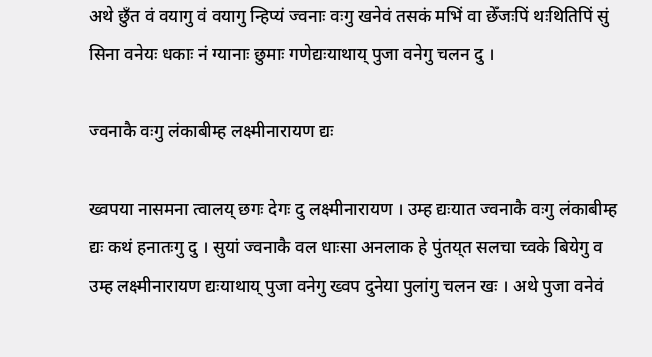अथे छुँत वं वयागु वं वयागु न्हिप्यं ज्वनाः वःगु खनेवं तसकं मभिं वा छेँजःपिं थःथितिपिं सुं सिना वनेयः धकाः नं ग्यानाः छुमाः गणेद्यःयाथाय्‌ पुजा वनेगु चलन दु ।

ज्वनाकै वःगु लंकाबीम्ह लक्ष्मीनारायण द्यः

ख्वपया नासमना त्वालय्‌ छगः देगः दु लक्ष्मीनारायण । उम्ह द्यःयात ज्वनाकै वःगु लंकाबीम्ह द्यः कथं हनातःगु दु । सुयां ज्वनाकै वल धाःसा अनलाक हे पुंतय्‌त सलचा च्वके बियेगु व उम्ह लक्ष्मीनारायण द्यःयाथाय्‌ पुजा वनेगु ख्वप दुनेया पुलांगु चलन खः । अथे पुजा वनेवं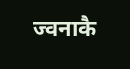ज्वनाकै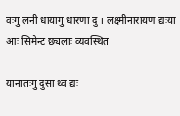वःगु लनी धायागु धारणा दु । लक्ष्मीनारायण द्यःया आः सिमेन्ट छ्यलाः व्यवस्थित

यानातःगु दुसा थ्व द्यः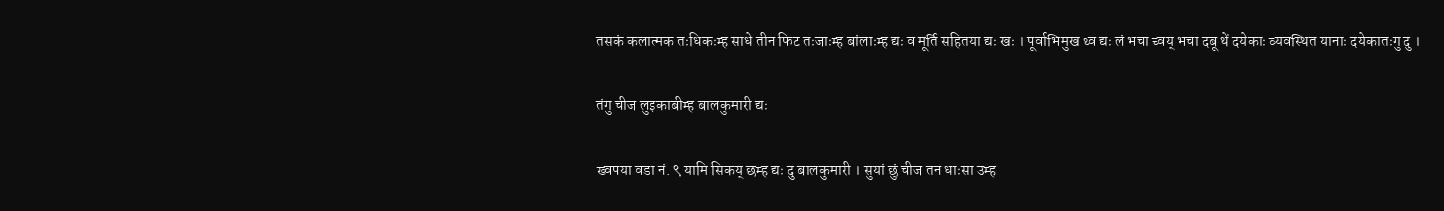तसकं कलात्मक तःधिकःम्ह साधे तीन फिट तःजाःम्ह बांलाःम्ह द्यः व मूर्ति सहितया द्यः खः । पूर्वाभिमुख थ्व द्यः लं भचा च्वय्‌ भचा दबू थें दयेकाः व्यवस्थित यानाः दयेकातःगु दु ।

तंगु चीज लुइकाबीम्ह बालकुमारी द्यः

ख्वपया वडा नं. ९ यामि सिकय्‌ छम्ह द्यः दु बालकुमारी । सुयां छुं चीज तन धाःसा उम्ह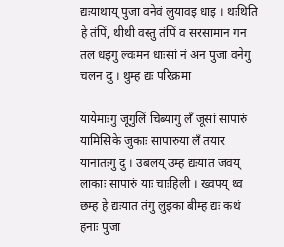द्यःयाथाय्‌ पुजा वनेवं लुयावइ धाइ । थःथिति हे तंपिं, थीथी वस्तु तंपिं व सरसामान गन तल धइगु ल्वःमन धाःसां नं अन पुजा वनेगु चलन दु । थुम्ह द्यः परिक्रमा

यायेमाःगु जूगुलिं चिब्यागु लँ जूसां सापारुं यामिसिके जुकाः सापारुया लँ तयार यानातःगु दु । उबलय्‌ उम्ह द्यःयात जवय्‌ लाकाः सापारुं याः चाःहिली । ख्वपय्‌ थ्व छम्ह हे द्यःयात तंगु लुइका बीम्ह द्यः कथं हनाः पुजा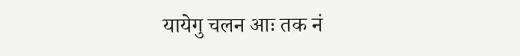यायेगु चलन आः तक नं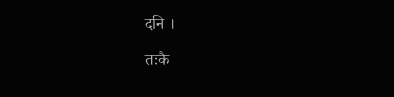दनि ।

तःकै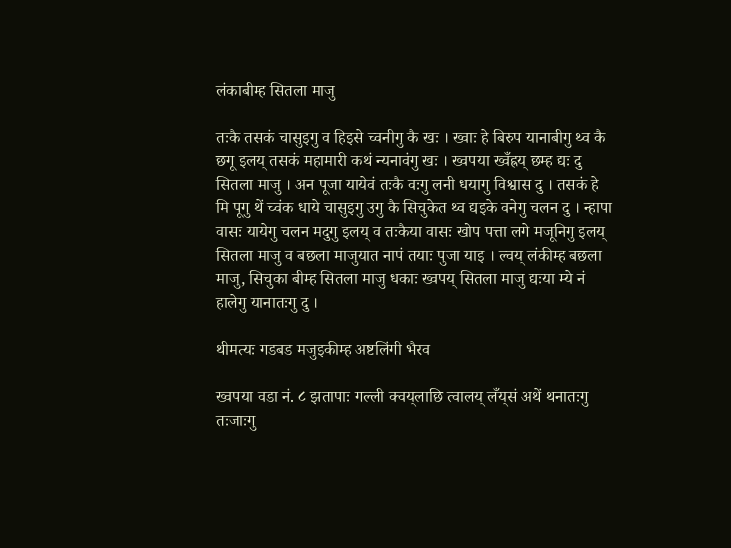लंकाबीम्ह सितला माजु

तःकै तसकं चासुइगु व हिइसे च्वनीगु कै खः । ख्वाः हे बिरुप यानाबीगु थ्व कै छगू इलय्‌ तसकं महामारी कथं न्यनावंगु खः । ख्वपया ख्वँह्रय्‌ छम्ह द्यः दु सितला माजु । अन पूजा यायेवं तःकै वःगु लनी धयागु विश्वास दु । तसकं हे मि पूगु थें च्वंक धाये चासुइगु उगु कै सिचुकेत थ्व द्यइके वनेगु चलन दु । न्हापा वासः यायेगु चलन मदुगु इलय्‌ व तःकैया वासः खोप पत्ता लगे मजूनिगु इलय्‌ सितला माजु व बछला माजुयात नापं तयाः पुजा याइ । ल्वय्‌ लंकीम्ह बछला माजु, सिचुका बीम्ह सितला माजु धकाः ख्वपय्‌ सितला माजु द्यःया म्ये नं हालेगु यानातःगु दु ।

थीमत्यः गडबड मजुइकीम्ह अष्टलिंगी भैरव

ख्वपया वडा नं. ८ झतापाः गल्ली क्वय्‌लाछि त्वालय्‌ लँय्‌सं अथें थनातःगु तःजाःगु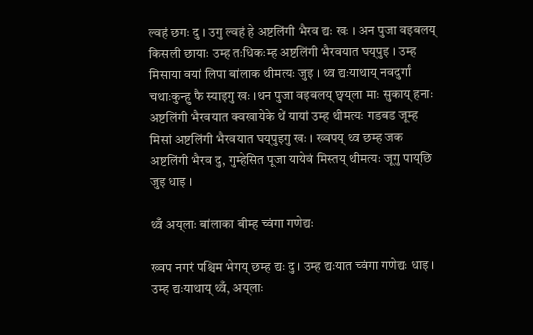ल्वहं छगः दु । उगु ल्वहं हे अष्टलिंगी भैरव द्यः खः । अन पुजा वइबलय्‌ किसली छायाः उम्ह तःधिकःम्ह अष्टलिंगी भैरवयात घय्‌पुइ । उम्ह मिसाया वयां लिपा बांलाक थीमत्यः जुइ । थ्व द्यःयाथाय्‌ नवदुर्गां चथाःकुन्हु फै स्याइगु खः ।थन पुजा वइबलय्‌ छ्वय्‌ला माः सुकाय्‌ हनाः अष्टलिंगी भैरवयात क्वखायेके थें यायां उम्ह थीमत्यः गडबड जूम्ह मिसां अष्टलिंगी भैरवयात घय्‌पुइगु खः । ख्वपय्‌ थ्व छम्ह जक अष्टलिंगी भैरव दु, गुम्हेसित पूजा यायेवं मिस्तय्‌ थीमत्यः जूगु पाय्‌छि जुइ धाइ ।

थ्वँ अय्‌लाः बांलाका बीम्ह च्वंगा गणेद्यः

ख्वप नगरं पश्चिम भेगय्‌ छम्ह द्यः दु । उम्ह द्यःयात च्वंगा गणेद्यः धाइ । उम्ह द्यःयाथाय्‌ थ्वँ, अय्‌लाः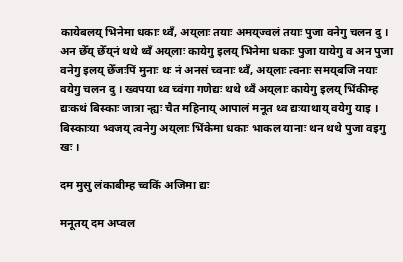कायेबलय्‌ भिनेमा धकाः थ्वँ, अय्‌लाः तयाः अमय्‌ज्वलं तयाः पुजा वनेगु चलन दु । अन छेँय्‌ छेँय्‌नं थथे थ्वँ अय्‌लाः कायेगु इलय्‌ भिनेमा धकाः पुजा यायेगु व अन पुजा वनेगु इलय्‌ छेँजःपिं मुनाः थः नं अनसं च्वनाः थ्वँ, अय्‌लाः त्वनाः समय्‌बजि नयाः वयेगु चलन दु । ख्वपया थ्व च्वंगा गणेद्यः थथे थ्वँ अय्‌लाः कायेगु इलय्‌ भिंकीम्ह द्यःकथं बिस्काः जात्रा न्ह्यः चैत महिनाय्‌ आपालं मनूत थ्व द्यःयाथाय्‌ वयेगु याइ । बिस्काःया भ्वजय्‌ त्वनेगु अय्‌लाः भिंकेमा धकाः भाकल यानाः थन थथे पुजा वइगु खः ।

दम मुसु लंकाबीम्ह च्वकिं अजिमा द्यः

मनूतय्‌ दम अप्वल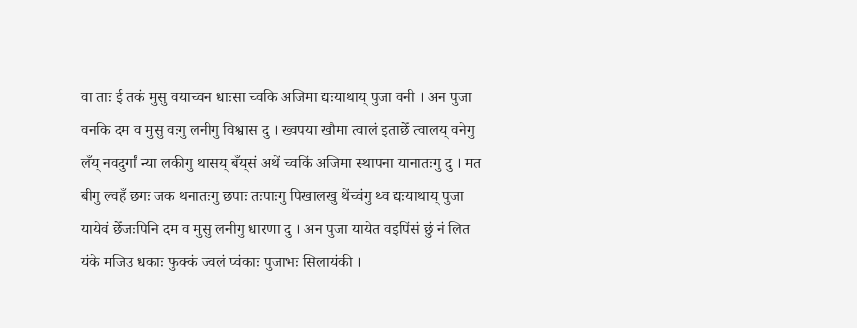वा ताः ई तकं मुसु वयाच्वन धाःसा च्वकि अजिमा द्यःयाथाय्‌ पुजा वनी । अन पुजा वनकि दम व मुसु वःगु लनीगु विश्वास दु । ख्वपया खौमा त्वालं इताछेँ त्वालय्‌ वनेगु लँय्‌ नवदुर्गां न्या लकीगु थासय्‌ बँय्‌सं अथें च्वकिं अजिमा स्थापना यानातःगु दु । मत बीगु ल्वहँ छगः जक थनातःगु छपाः तःपाःगु पिखालखु थेंच्वंगु थ्व द्यःयाथाय्‌ पुजा यायेवं छेँजःपिनि दम व मुसु लनीगु धारणा दु । अन पुजा यायेत वइपिंसं छुं नं लित यंके मजिउ धकाः फुक्कं ज्वलं प्वंकाः पुजाभः सिलायंकी ।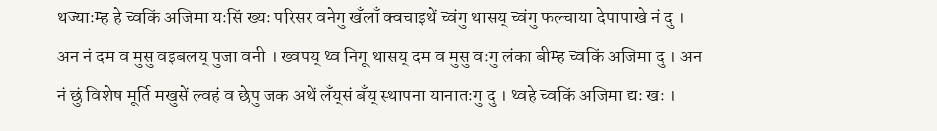थज्याःम्ह हे च्वकिं अजिमा यःसिं ख्यः परिसर वनेगु खँलाँ क्वचाइथें च्वंगु थासय्‌ च्वंगु फल्चाया देपापाखे नं दु । अन नं दम व मुसु वइबलय्‌ पुजा वनी । ख्वपय्‌ थ्व निगू थासय्‌ दम व मुसु वःगु लंका बीम्ह च्वकिं अजिमा दु । अन नं छुं विशेष मूर्ति मखुसें ल्वहं व छेपु जक अथें लँय्‌सं बँय्‌ स्थापना यानातःगु दु । थ्वहे च्वकिं अजिमा द्यः खः ।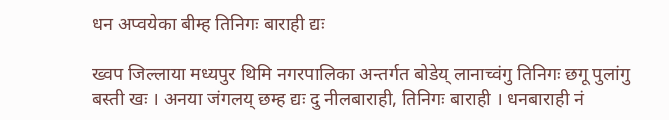धन अप्वयेका बीम्ह तिनिगः बाराही द्यः

ख्वप जिल्लाया मध्यपुर थिमि नगरपालिका अन्तर्गत बोडेय्‌ लानाच्वंगु तिनिगः छगू पुलांगु बस्ती खः । अनया जंगलय्‌ छम्ह द्यः दु नीलबाराही, तिनिगः बाराही । धनबाराही नं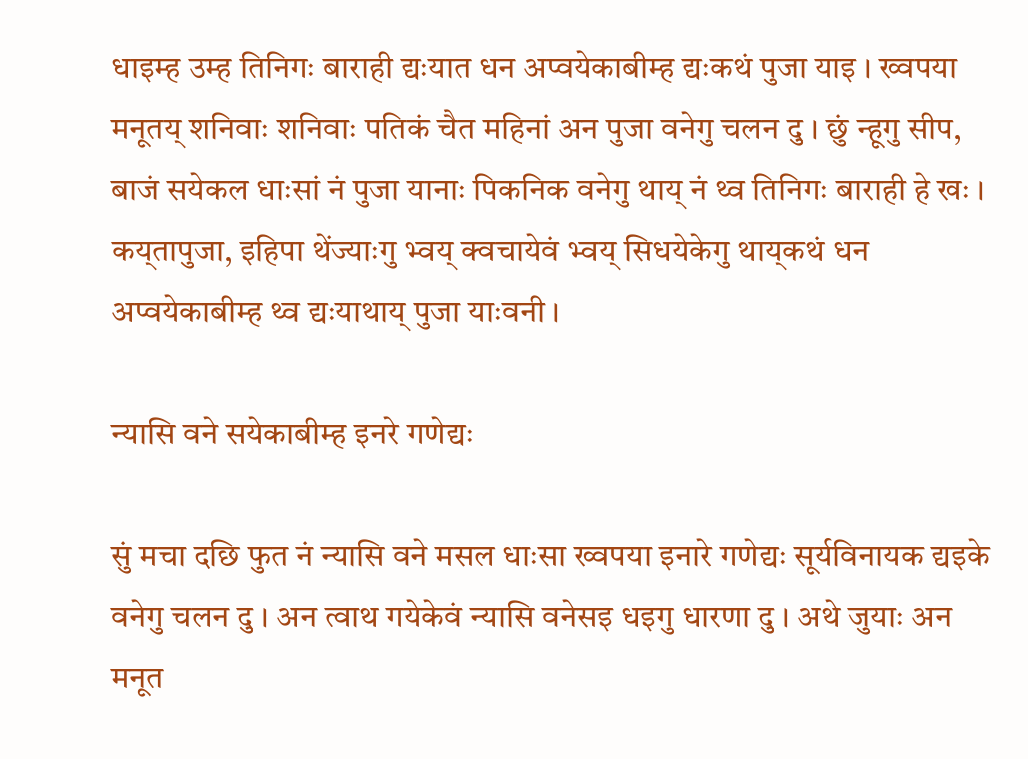धाइम्ह उम्ह तिनिगः बाराही द्यःयात धन अप्वयेकाबीम्ह द्यःकथं पुजा याइ । ख्वपया मनूतय्‌ शनिवाः शनिवाः पतिकं चैत महिनां अन पुजा वनेगु चलन दु । छुं न्हूगु सीप, बाजं सयेकल धाःसां नं पुजा यानाः पिकनिक वनेगु थाय्‌ नं थ्व तिनिगः बाराही हे खः । कय्‌तापुजा, इहिपा थेंज्याःगु भ्वय्‌ क्वचायेवं भ्वय्‌ सिधयेकेगु थाय्‌कथं धन अप्वयेकाबीम्ह थ्व द्यःयाथाय्‌ पुजा याःवनी ।

न्यासि वने सयेकाबीम्ह इनरे गणेद्यः

सुं मचा दछि फुत नं न्यासि वने मसल धाःसा ख्वपया इनारे गणेद्यः सूर्यविनायक द्यइके वनेगु चलन दु । अन त्वाथ गयेकेवं न्यासि वनेसइ धइगु धारणा दु । अथे जुयाः अन मनूत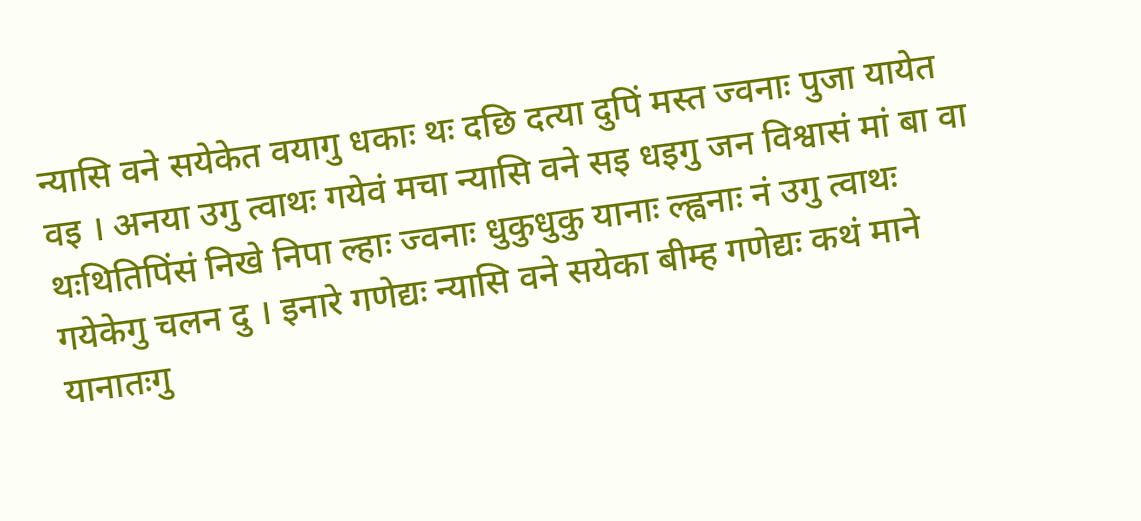न्यासि वने सयेकेत वयागु धकाः थः दछि दत्या दुपिं मस्त ज्वनाः पुजा यायेत वइ । अनया उगु त्वाथः गयेवं मचा न्यासि वने सइ धइगु जन विश्वासं मां बा वा थःथितिपिंसं निखे निपा ल्हाः ज्वनाः धुकुधुकु यानाः ल्ह्वनाः नं उगु त्वाथः गयेकेगु चलन दु । इनारे गणेद्यः न्यासि वने सयेका बीम्ह गणेद्यः कथं माने यानातःगु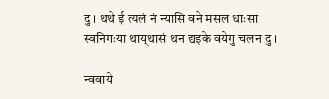दु । थथे ई त्यलं नं न्यासि वने मसल धाःसा स्वनिगःया थाय्‌थासं थन द्यइके वयेगु चलन दु ।

न्ववाये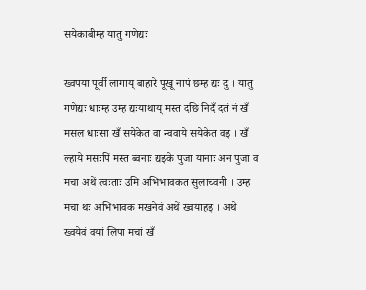सयेकाबीम्ह यातु गणेद्यः

ख्वपया पूर्वी लागाय्‌ बाहारे पूखू नापं छम्ह द्यः दु । यातु गणेद्यः धाःम्ह उम्ह द्यःयाथाय्‌ मस्त दछि निदँ दतं नं खँ मसल धाःसा खँ सयेकेत वा न्ववाये सयेकेत वइ । खँ ल्हाये मसःपिं मस्त ब्वनाः द्यइके पुजा यानाः अन पुजा व मचा अथें त्वःताः उमि अभिभावकत सुलाच्वनी । उम्ह मचा थः अभिभावक मखनेवं अथें ख्वयाहइ । अथे ख्वयेवं वयां लिपा मचां खँ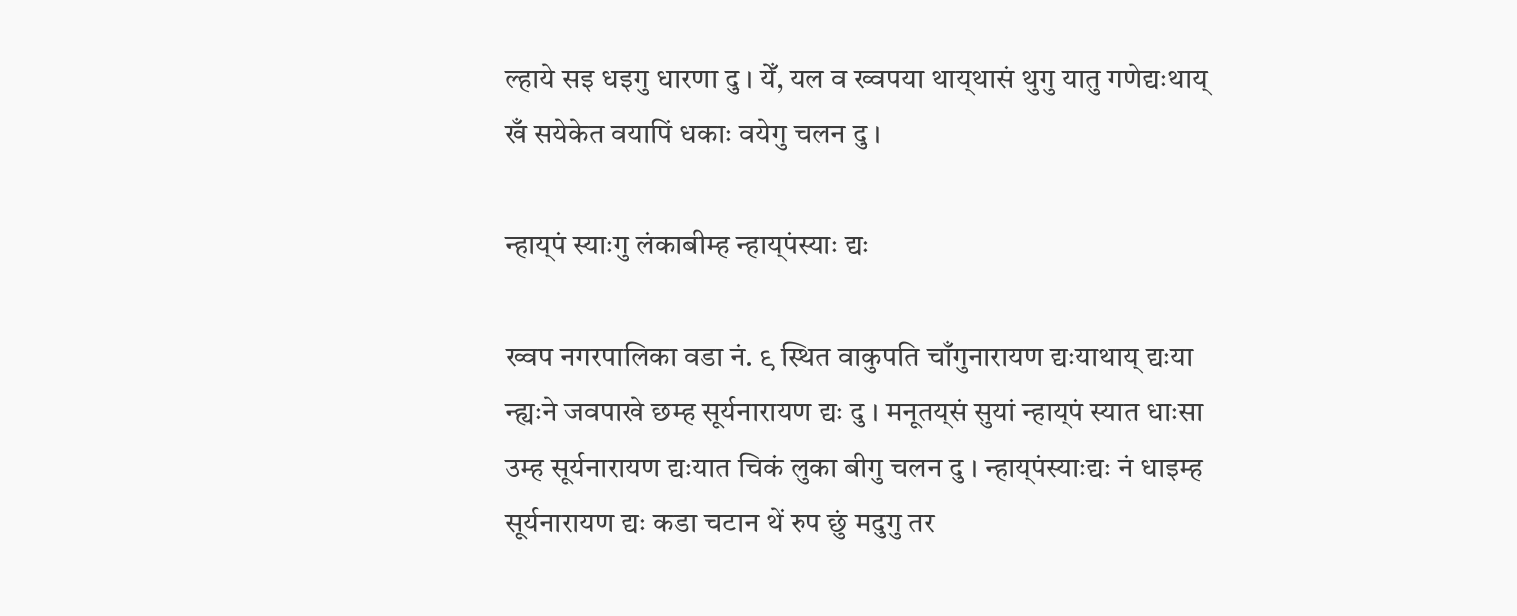ल्हाये सइ धइगु धारणा दु । येँ, यल व ख्वपया थाय्‌थासं थुगु यातु गणेद्यःथाय्‌ खँ सयेकेत वयापिं धकाः वयेगु चलन दु ।

न्हाय्‌पं स्याःगु लंकाबीम्ह न्हाय्‌पंस्याः द्यः

ख्वप नगरपालिका वडा नं. ९ स्थित वाकुपति चाँगुनारायण द्यःयाथाय्‌ द्यःया न्ह्यःने जवपाखे छम्ह सूर्यनारायण द्यः दु । मनूतय्‌सं सुयां न्हाय्‌पं स्यात धाःसा उम्ह सूर्यनारायण द्यःयात चिकं लुका बीगु चलन दु । न्हाय्‌पंस्याःद्यः नं धाइम्ह सूर्यनारायण द्यः कडा चटान थें रुप छुं मदुगु तर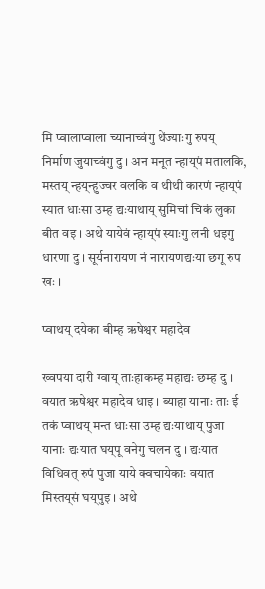मि प्वालाप्वाला च्यानाच्वंगु थेंज्याःगु रुपय्‌ निर्माण जुयाच्वंगु दु । अन मनूत न्हाय्‌पं मतालकि, मस्तय्‌ न्हय्‌न्हुज्वर वलकि व थीथी कारणं न्हाय्‌पं स्यात धाःसा उम्ह द्यःयाथाय्‌ सुमिचां चिकं लुका बीत वइ । अथे यायेवं न्हाय्‌पं स्याःगु लनी धइगु धारणा दु । सूर्यनारायण नं नारायणद्यःया छगू रुप खः ।

प्वाथय्‌ दयेका बीम्ह ऋषेश्वर महादेव

ख्वपया दारी ग्वाय्‌ ताःहाकम्ह महाद्यः छम्ह दु । वयात ऋषेश्वर महादेव धाइ । ब्याहा यानाः ताः ई तकं प्वाथय्‌ मन्त धाःसा उम्ह द्यःयाथाय्‌ पुजा यानाः द्यःयात घय्‌पू वनेगु चलन दु । द्यःयात विधिवत् रुपं पुजा याये क्वचायेकाः वयात मिस्तय्‌सं घय्‌पुइ । अथे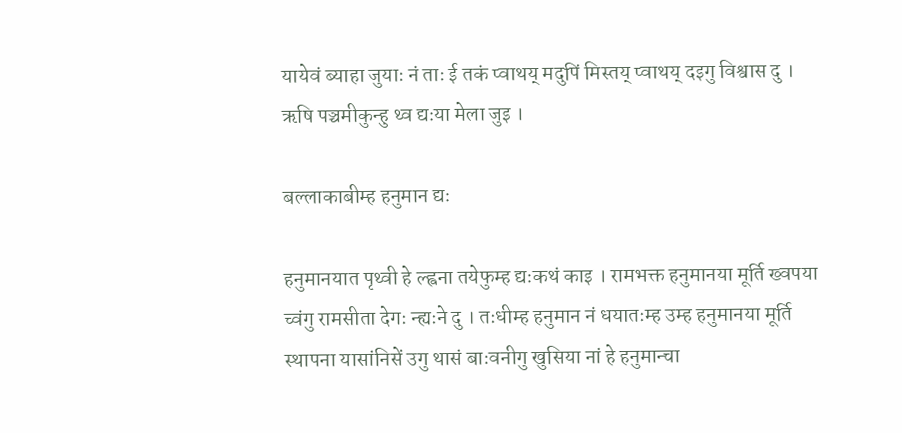यायेवं ब्याहा जुयाः नं ताः ई तकं प्वाथय्‌ मदुपिं मिस्तय्‌ प्वाथय्‌ दइगु विश्वास दु । ऋषि पञ्चमीकुन्हु थ्व द्यःया मेला जुइ ।

बल्लाकाबीम्ह हनुमान द्यः

हनुमानयात पृथ्वी हे ल्ह्वना तयेफुम्ह द्यःकथं काइ । रामभक्त हनुमानया मूर्ति ख्वपया च्वंगु रामसीता देगः न्ह्यःने दु । तःधीम्ह हनुमान नं धयातःम्ह उम्ह हनुमानया मूर्ति स्थापना यासांनिसें उगु थासं बाःवनीगु खुसिया नां हे हनुमान्चा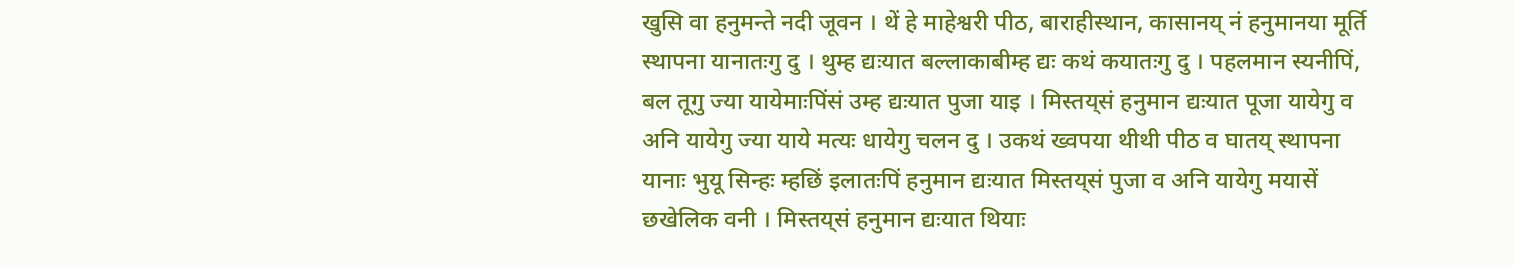खुसि वा हनुमन्ते नदी जूवन । थें हे माहेश्वरी पीठ, बाराहीस्थान, कासानय्‌ नं हनुमानया मूर्ति स्थापना यानातःगु दु । थुम्ह द्यःयात बल्लाकाबीम्ह द्यः कथं कयातःगु दु । पहलमान स्यनीपिं, बल तूगु ज्या यायेमाःपिंसं उम्ह द्यःयात पुजा याइ । मिस्तय्‌सं हनुमान द्यःयात पूजा यायेगु व अनि यायेगु ज्या याये मत्यः धायेगु चलन दु । उकथं ख्वपया थीथी पीठ व घातय्‌ स्थापना यानाः भुयू सिन्हः म्हछिं इलातःपिं हनुमान द्यःयात मिस्तय्‌सं पुजा व अनि यायेगु मयासें छखेलिक वनी । मिस्तय्‌सं हनुमान द्यःयात थियाः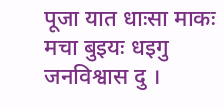पूजा यात धाःसा माकः मचा बुइयः धइगु जनविश्वास दु ।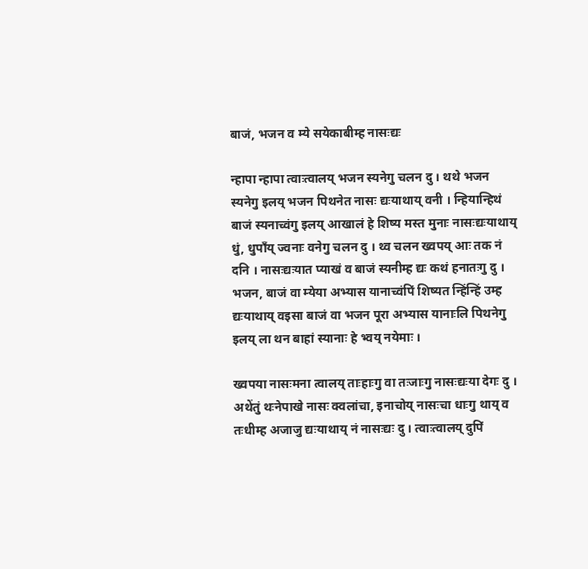बाजं, भजन व म्ये सयेकाबीम्ह नासःद्यः

न्हापा न्हापा त्वाःत्वालय्‌ भजन स्यनेगु चलन दु । थथे भजन स्यनेगु इलय्‌ भजन पिथनेत नासः द्यःयाथाय्‌ वनी । न्हियान्हिथं बाजं स्यनाच्वंगु इलय्‌ आखालं हे शिष्य मस्त मुनाः नासःद्यःयाथाय्‌ धुं, धुपाँय्‌ ज्वनाः वनेगु चलन दु । थ्व चलन ख्वपय्‌ आः तक नं दनि । नासःद्यःयात प्याखं व बाजं स्यनीम्ह द्यः कथं हनातःगु दु । भजन, बाजं वा म्येया अभ्यास यानाच्वंपिं शिष्यत न्हिंन्हिं उम्ह द्यःयाथाय्‌ वइसा बाजं वा भजन पूरा अभ्यास यानाःलि पिथनेगु इलय्‌ ला थन बाहां स्यानाः हे भ्वय्‌ नयेमाः ।

ख्वपया नासःमना त्वालय्‌ ताःहाःगु वा तःजाःगु नासःद्यःया देगः दु । अथेंतुं थःनेपाखे नासः क्वलांचा, इनाचोय्‌ नासःचा धाःगु थाय्‌ व तःधीम्ह अजाजु द्यःयाथाय्‌ नं नासःद्यः दु । त्वाःत्वालय्‌ दुपिं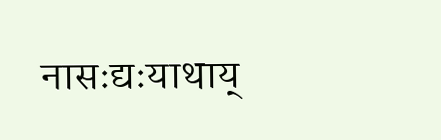नासःद्यःयाथाय्‌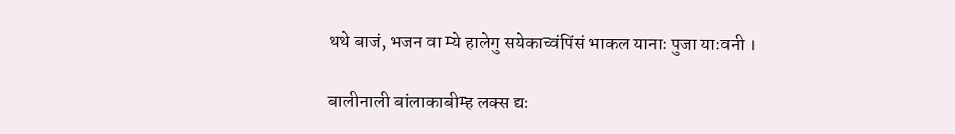थथे बाजं, भजन वा म्ये हालेगु सयेकाच्वंपिंसं भाकल यानाः पुजा याःवनी ।

बालीनाली बांलाकाबीम्ह लक्स द्यः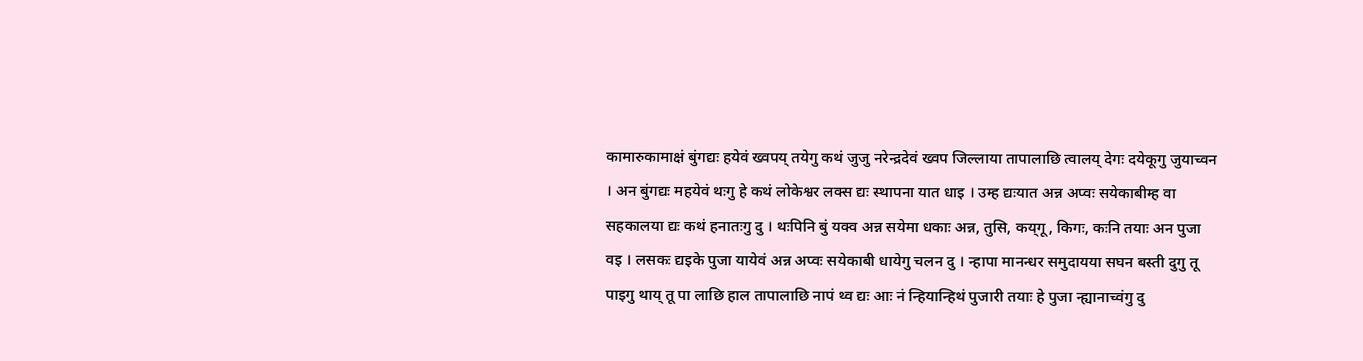कामारुकामाक्षं बुंगद्यः हयेवं ख्वपय्‌ तयेगु कथं जुजु नरेन्द्रदेवं ख्वप जिल्लाया तापालाछि त्वालय्‌ देगः दयेकूगु जुयाच्वन । अन बुंगद्यः महयेवं थःगु हे कथं लोकेश्वर लक्स द्यः स्थापना यात धाइ । उम्ह द्यःयात अन्न अप्वः सयेकाबीम्ह वा सहकालया द्यः कथं हनातःगु दु । थःपिनि बुं यक्व अन्न सयेमा धकाः अन्न, तुसि, कय्‌गू, किगः, कःनि तयाः अन पुजा वइ । लसकः द्यइके पुजा यायेवं अन्न अप्वः सयेकाबी धायेगु चलन दु । न्हापा मानन्धर समुदायया सघन बस्ती दुगु तू पाइगु थाय्‌ तू पा लाछि हाल तापालाछि नापं थ्व द्यः आः नं न्हियान्हिथं पुजारी तयाः हे पुजा न्ह्यानाच्वंगु दु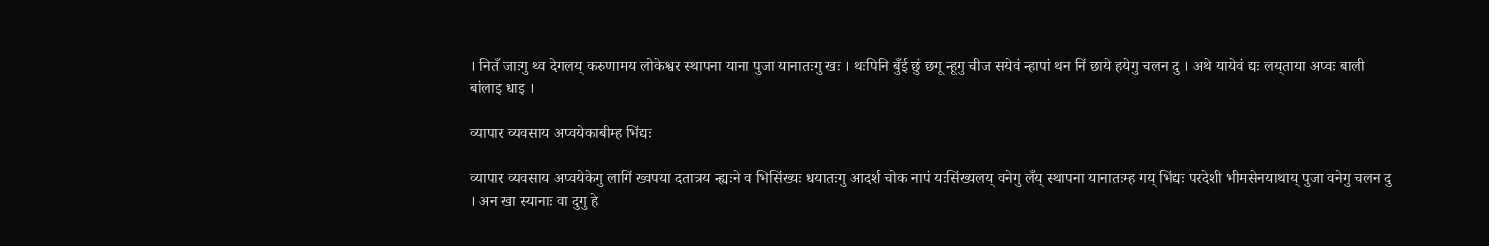। नितँ जाःगु थ्व देगलय्‌ करुणामय लोकेश्वर स्थापना याना पुजा यानातःगु खः । थःपिनि बुँई छुं छगू न्हूगु चीज सयेवं न्हापां थन निं छाये हयेगु चलन दु । अथे यायेवं द्यः लय्‌ताया अप्वः बाली बांलाइ धाइ ।

व्यापार व्यवसाय अप्वयेकाबीम्ह भिंद्यः

व्यापार व्यवसाय अप्वयेकेगु लागिं ख्वपया दतात्रय न्ह्यःने व भिसिंख्यः धयातःगु आदर्श चोक नापं यःसिंख्यलय्‌ वनेगु लँय्‌ स्थापना यानातःम्ह गय्‌ भिंद्यः परदेशी भीमसेनयाथाय्‌ पुजा वनेगु चलन दु । अन खा स्यानाः वा दुगु हे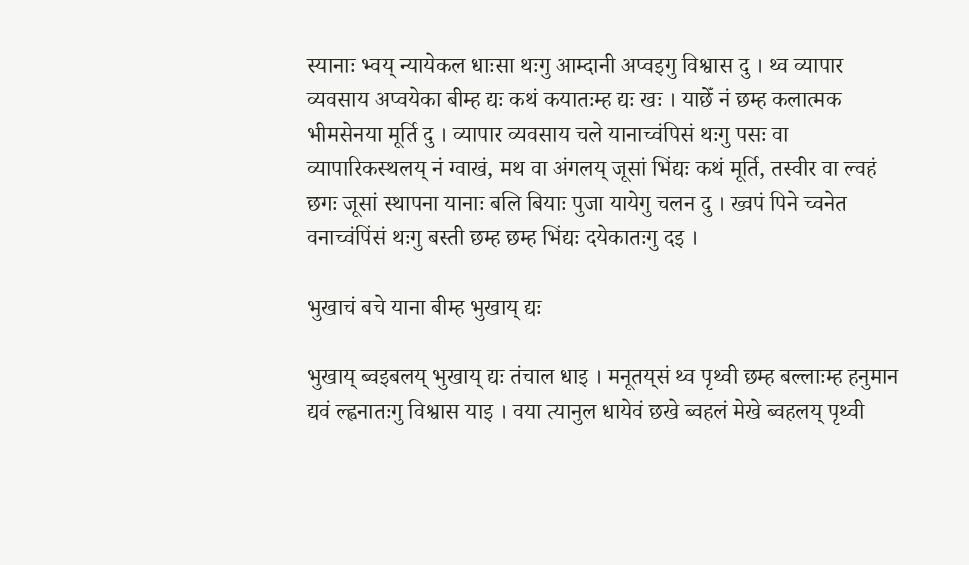स्यानाः भ्वय्‌ न्यायेकल धाःसा थःगु आम्दानी अप्वइगु विश्वास दु । थ्व व्यापार व्यवसाय अप्वयेका बीम्ह द्यः कथं कयातःम्ह द्यः खः । याछेँ नं छम्ह कलात्मक भीमसेनया मूर्ति दु । व्यापार व्यवसाय चले यानाच्वंपिसं थःगु पसः वा व्यापारिकस्थलय्‌ नं ग्वाखं, मथ वा अंगलय्‌ जूसां भिंद्यः कथं मूर्ति, तस्वीर वा ल्वहं छगः जूसां स्थापना यानाः बलि बियाः पुजा यायेगु चलन दु । ख्वपं पिने च्वनेत वनाच्वंपिंसं थःगु बस्ती छम्ह छम्ह भिंद्यः दयेकातःगु दइ ।

भुखाचं बचे याना बीम्ह भुखाय्‌ द्यः

भुखाय्‌ ब्वइबलय्‌ भुखाय्‌ द्यः तंचाल धाइ । मनूतय्‌सं थ्व पृथ्वी छम्ह बल्लाःम्ह हनुमान द्यवं ल्ह्वनातःगु विश्वास याइ । वया त्यानुल धायेवं छखे ब्वहलं मेखे ब्वहलय्‌ पृथ्वी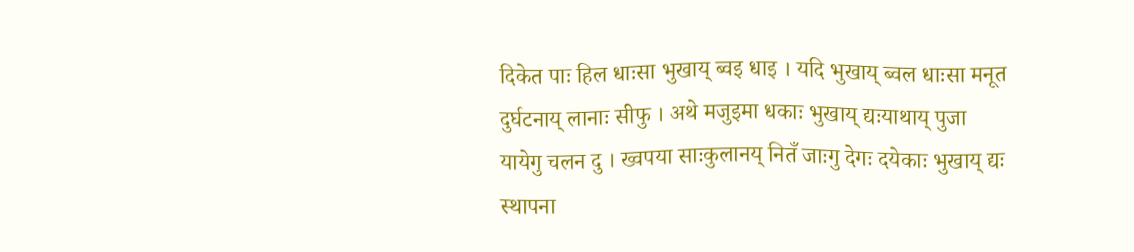दिकेत पाः हिल धाःसा भुखाय्‌ ब्वइ धाइ । यदि भुखाय्‌ ब्वल धाःसा मनूत दुर्घटनाय्‌ लानाः सीफु । अथे मजुइमा धकाः भुखाय्‌ द्यःयाथाय्‌ पुजा यायेगु चलन दु । ख्वपया साःकुलानय्‌ नितँ जाःगु देगः दयेकाः भुखाय्‌ द्यः स्थापना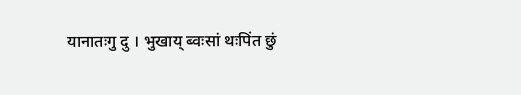यानातःगु दु । भुखाय्‌ ब्वःसां थःपिंत छुं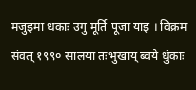मजुइमा धकाः उगु मूर्ति पूजा याइ । विक्रम संवत् १९९० सालया तःभुखाय्‌ ब्वये धुंकाः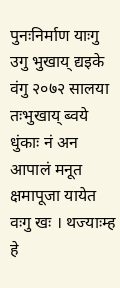पुनःनिर्माण याःगु उगु भुखाय्‌ द्यइके वंगु २०७२ सालया तःभुखाय्‌ ब्वये धुंकाः नं अन आपालं मनूत क्षमापूजा यायेत वःगु खः । थज्याःम्ह हे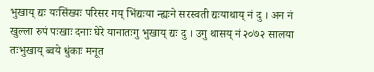भुखाय्‌ द्यः यःसिंख्यः परिसर गय्‌ भिंद्यःया न्ह्यःने सरस्वती द्यःयाथाय्‌ नं दु । अन नं खुल्ला रुपं पःखाः दनाः घेरे यानातःगु भुखाय्‌ द्यः दु । उगु थासय्‌ नं २०७२ सालया तःभुखाय्‌ ब्वये धुंकाः मनूत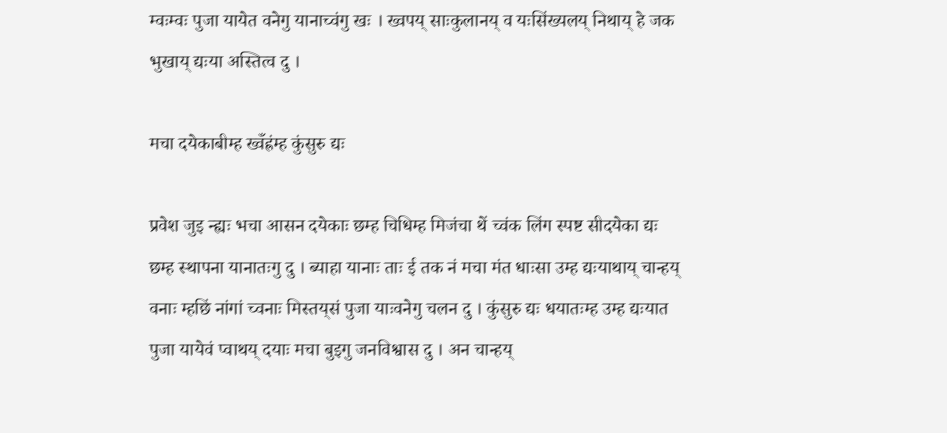म्वःम्वः पुजा यायेत वनेगु यानाच्वंगु खः । ख्वपय्‌ साःकुलानय्‌ व यःसिंख्यलय्‌ निथाय्‌ हे जक भुखाय्‌ द्यःया अस्तित्व दु ।

मचा दयेकाबीम्ह ख्वँह्रंम्ह कुंसुरु द्यः

प्रवेश जुइ न्ह्यः भचा आसन दयेकाः छम्ह चिधिम्ह मिजंचा थें च्वंक लिंग स्पष्ट सीदयेका द्यः छम्ह स्थापना यानातःगु दु । ब्याहा यानाः ताः ई तक नं मचा मंत धाःसा उम्ह द्यःयाथाय्‌ चान्हय्‌ वनाः म्हछिं नांगां च्वनाः मिस्तय्‌सं पुजा याःवनेगु चलन दु । कुंसुरु द्यः धयातःम्ह उम्ह द्यःयात पुजा यायेवं प्वाथय्‌ दयाः मचा बुइगु जनविश्वास दु । अन चान्हय्‌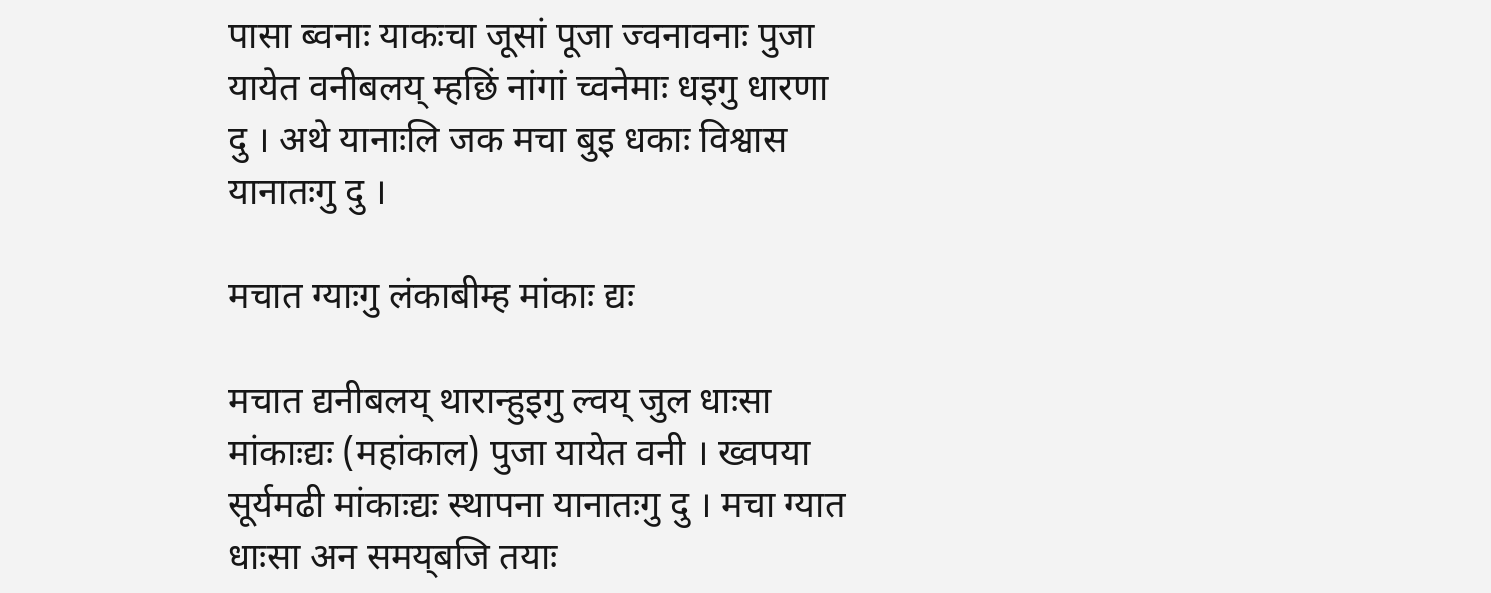पासा ब्वनाः याकःचा जूसां पूजा ज्वनावनाः पुजा यायेत वनीबलय्‌ म्हछिं नांगां च्वनेमाः धइगु धारणा दु । अथे यानाःलि जक मचा बुइ धकाः विश्वास यानातःगु दु ।

मचात ग्याःगु लंकाबीम्ह मांकाः द्यः

मचात द्यनीबलय्‌ थारान्हुइगु ल्वय्‌ जुल धाःसा मांकाःद्यः (महांकाल) पुजा यायेत वनी । ख्वपया सूर्यमढी मांकाःद्यः स्थापना यानातःगु दु । मचा ग्यात धाःसा अन समय्‌बजि तयाः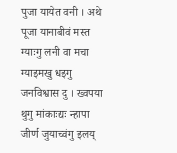पुजा यायेत वनी । अथे पूजा यानाबीवं मस्त ग्याःगु लनी वा मचा ग्याइमखु धइगु जनविश्वास दु । ख्वपया थुगु मांकाःद्यः न्हापा जीर्ण जुयाच्वंगु इलय्‌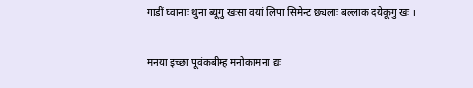गाडीं घ्वानाः थुना ब्यूगु खःसा वयां लिपा सिमेन्ट छ्यलाः बल्लाक दयेकूगु खः ।

मनया इच्छा पूवंकबीम्ह मनोकामना द्यः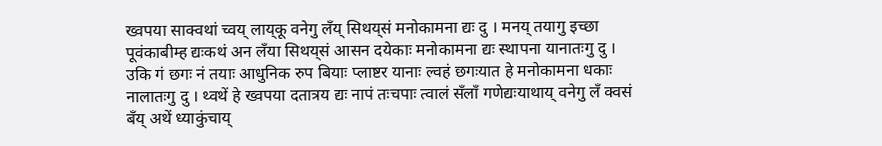ख्वपया साक्वथां च्वय्‌ लाय्‌कू वनेगु लँय्‌ सिथय्‌सं मनोकामना द्यः दु । मनय्‌ तयागु इच्छा पूवंकाबीम्ह द्यःकथं अन लँया सिथय्‌सं आसन दयेकाः मनोकामना द्यः स्थापना यानातःगु दु । उकि गं छगः नं तयाः आधुनिक रुप बियाः प्लाष्टर यानाः ल्वहं छगःयात हे मनोकामना धकाः नालातःगु दु । थ्वथें हे ख्वपया दतात्रय द्यः नापं तःचपाः त्वालं सँलाँ गणेद्यःयाथाय्‌ वनेगु लँ क्वसं बँय्‌ अथें ध्याकुंचाय्‌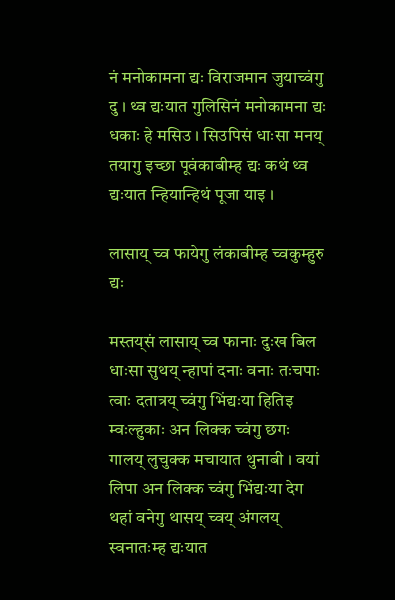नं मनोकामना द्यः विराजमान जुयाच्वंगु दु । थ्व द्यःयात गुलिसिनं मनोकामना द्यः धकाः हे मसिउ । सिउपिसं धाःसा मनय्‌ तयागु इच्छा पूवंकाबीम्ह द्यः कथं थ्व द्यःयात न्हियान्हिथं पूजा याइ ।

लासाय्‌ च्व फायेगु लंकाबीम्ह च्वकुम्हुरु द्यः

मस्तय्‌सं लासाय्‌ च्व फानाः दुःख बिल धाःसा सुथय्‌ न्हापां दनाः वनाः तःचपाः त्वाः दतात्रय्‌ च्वंगु भिंद्यःया हितिइ म्वःल्हुकाः अन लिक्क च्वंगु छगः गालय्‌ लुचुक्क मचायात थुनाबी । वयां लिपा अन लिक्क च्वंगु भिंद्यःया देग थहां वनेगु थासय्‌ च्वय्‌ अंगलय्‌ स्वनातःम्ह द्यःयात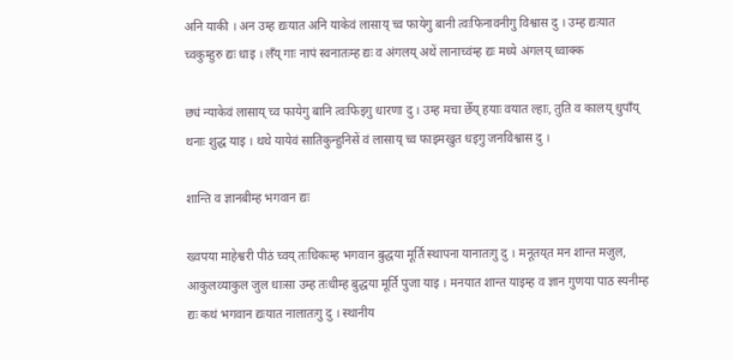अनि याकी । अन उम्ह द्यःयात अनि याकेवं लासाय्‌ च्व फायेगु बानी त्वःफिनावनीगु विश्वास दु । उम्ह द्यःयात च्वकुम्हुरु द्यः धाइ । लँय्‌ गाः नापं स्वनातःम्ह द्यः व अंगलय्‌ अथें लानाच्वंम्ह द्यः मध्ये अंगलय्‌ ध्वाक्क

छ्यं न्याकेवं लासाय्‌ च्व फायेगु बानि त्वःफिइगु धारणा दु । उम्ह मचा छेँय्‌ हयाः वयात ल्हाः, तुति व कालय्‌ धुपाँय्‌ थनाः शुद्ध याइ । थथे यायेवं सातिकुन्हुनिसें वं लासाय्‌ च्व फाइमखुत धइगु जनविश्वास दु ।

शान्ति व ज्ञानबीम्ह भगवान द्यः

ख्वपया माहेश्वरी पीठं च्वय्‌ तःधिकःम्ह भगवान बुद्धया मूर्ति स्थापना यानातःगु दु । मनूतय्‌त मन शान्त मजुल, आकुलव्याकुल जुल धाःसा उम्ह तःधीम्ह बुद्धया मूर्ति पुजा याइ । मनयात शान्त याइम्ह व ज्ञान गुणया पाठ स्यनीम्ह द्यः कथं भगवान द्यःयात नालातःगु दु । स्थानीय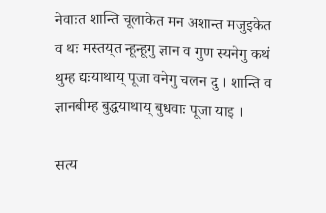नेवाःत शान्ति चूलाकेत मन अशान्त मजुइकेत व थः मस्तय्‌त न्हून्हूगु ज्ञान व गुण स्यनेगु कथं थुम्ह द्यःयाथाय्‌ पूजा वनेगु चलन दु । शान्ति व ज्ञानबीम्ह बुद्धयाथाय्‌ बुधवाः पूजा याइ ।

सत्य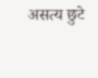असत्य छुटे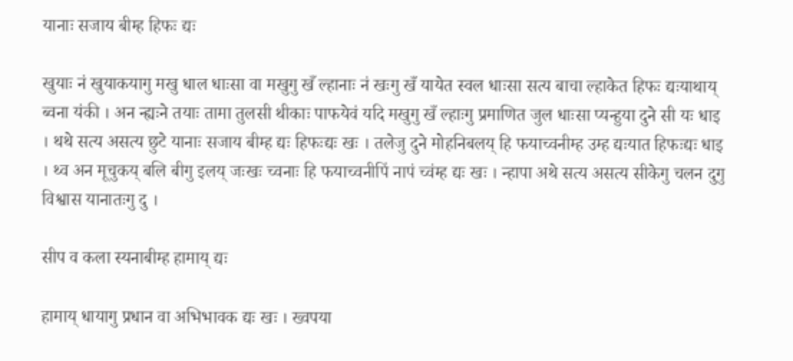यानाः सजाय बीम्ह हिफः द्यः

खुयाः नं खुयाकयागु मखु धाल धाःसा वा मखुगु खँ ल्हानाः नं खःगु खँ यायेत स्वल धाःसा सत्य बाचा ल्हाकेत हिफः द्यःयाथाय्‌ ब्वना यंकी । अन न्ह्यःने तयाः तामा तुलसी थीकाः पाफयेवं यदि मखुगु खँ ल्हाःगु प्रमाणित जुल धाःसा प्यन्हुया दुने सी यः धाइ । थथे सत्य असत्य छुटे यानाः सजाय बीम्ह द्यः हिफःद्यः खः । तलेजु दुने मोहनिबलय्‌ हि फयाच्वनीम्ह उम्ह द्यःयात हिफःद्यः धाइ । थ्व अन मूचुकय्‌ बलि बीगु इलय्‌ जःखः च्वनाः हि फयाच्वनीपिं नापं च्वंम्ह द्यः खः । न्हापा अथे सत्य असत्य सीकेगु चलन दुगु विश्वास यानातःगु दु ।

सीप व कला स्यनाबीम्ह हामाय्‌ द्यः

हामाय्‌ धायागु प्रधान वा अभिभावक द्यः खः । ख्वपया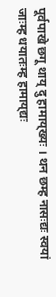पूर्वपाखे छगू थाय्‌ दु हामाय्‌ख्यः । थन छम्ह नासःद्यः स्वयां जाःम्ह धयातःम्ह हामाय्‌द्यः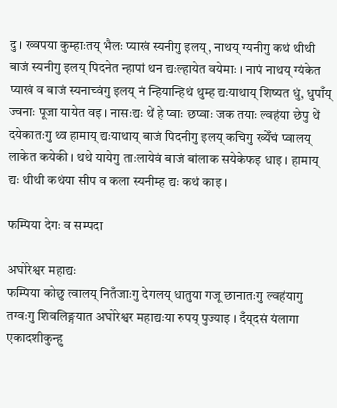दु । ख्वपया कुम्हाःतय्‌ भैलः प्याखं स्यनीगु इलय्‌, नाथय्‌ ग्यनीगु कथं थीथी बाजं स्यनीगु इलय्‌ पिदनेत न्हापां थन द्यःल्हायेत वयेमाः । नापं नाथय्‌ ग्यंकेत प्याखं व बाजं स्यनाच्वंगु इलय्‌ नं न्हियान्हिथं थुम्ह द्यःयाथाय्‌ शिष्यत धुं, धुपाँय्‌ ज्वनाः पूजा यायेत वइ । नासःद्यः थें हे प्वाः छप्वाः जक तयाः ल्वहंया छेपु थें दयेकातःगु थ्व हामाय्‌ द्यःयाथाय्‌ बाजं पिदनीगु इलय्‌ कचिगु ख्येँचं प्वालय्‌ लाकेत कयेकी । थथे यायेगु ताःलायेवं बाजं बांलाक सयेकेफइ धाइ । हामाय्‌ द्यः थीथी कथंया सीप व कला स्यनीम्ह द्यः कथं काइ ।

फम्पिया देगः व सम्पदा

अघोरेश्वर महाद्यः
फम्पिया कोछु त्वालय्‌ नितँजाःगु देगलय्‌ धातुया गजू छानातःगु ल्वहंयागु तग्वःगु शिवलिङ्गयात अघोरेश्वर महाद्यःया रुपय्‌ पुज्याइ । दँय्‌दसं यंलागा एकादशीकुन्हु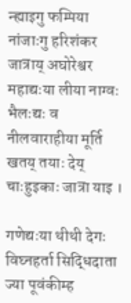न्ह्याइगु फम्पिया नांजाःगु हरिशंकर जात्राय्‌ अघोरेश्वर महाद्यःया लीया नाग्वः भैलःद्यः व नीलवाराहीया मूर्ति खतय्‌ तयाः देय्‌ चाःहुइकाः जात्रा याइ ।

गणेद्यःया थीथी देगः
विघ्नहर्ता सिद्धिदाता ज्या पूवंकीम्ह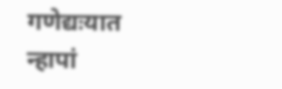गणेद्यःयात न्हापां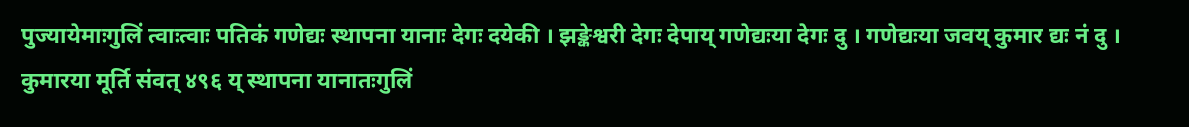पुज्यायेमाःगुलिं त्वाःत्वाः पतिकं गणेद्यः स्थापना यानाः देगः दयेकी । झङ्केश्वरी देगः देपाय्‌ गणेद्यःया देगः दु । गणेद्यःया जवय्‌ कुमार द्यः नं दु । कुमारया मूर्ति संवत् ४९६ य्‌ स्थापना यानातःगुलिं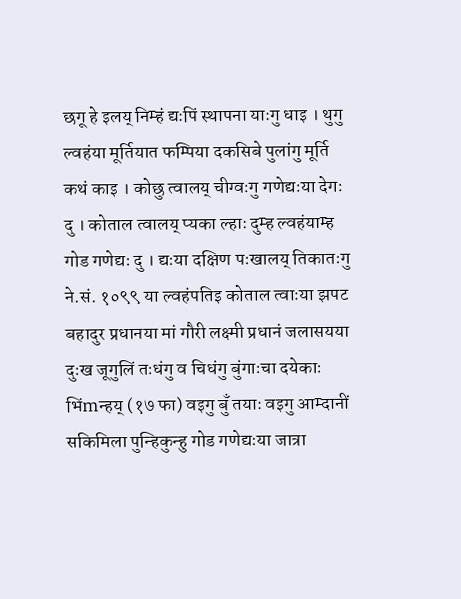छगू हे इलय्‌ निम्हं द्यःपिं स्थापना याःगु धाइ । थुगु ल्वहंया मूर्तियात फम्पिया दकसिबे पुलांगु मूर्ति कथं काइ । कोछु त्वालय्‌ चीग्वःगु गणेद्यःया देगः दु । कोताल त्वालय्‌ प्यका ल्हाः दुम्ह ल्वहंयाम्ह गोड गणेद्यः दु । द्यःया दक्षिण पःखालय्‌ तिकातःगु ने.सं. १०९९ या ल्वहंपतिइ कोताल त्वाःया झपट बहादुर प्रधानया मां गौरी लक्ष्मी प्रधानं जलासयया दुःख जूगुलिं तःधंगु व चिधंगु बुंगाःचा दयेकाः भिंmन्हय्‌ (१७ फा) वइगु बुँ तयाः वइगु आम्दानीं सकिमिला पुन्हिकुन्हु गोड गणेद्यःया जात्रा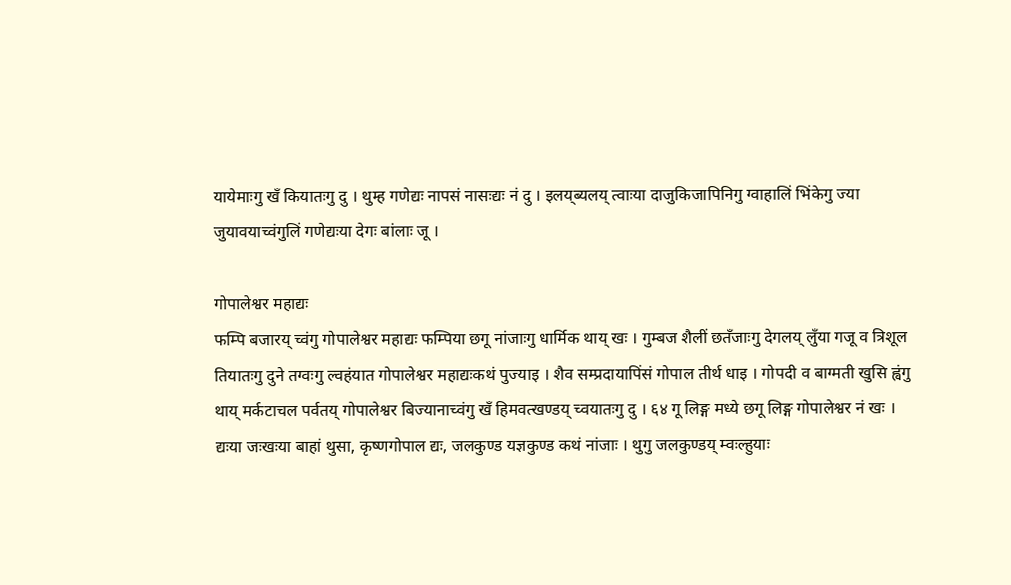यायेमाःगु खँ कियातःगु दु । थुम्ह गणेद्यः नापसं नासःद्यः नं दु । इलय्‌ब्यलय्‌ त्वाःया दाजुकिजापिनिगु ग्वाहालिं भिंकेगु ज्या जुयावयाच्वंगुलिं गणेद्यःया देगः बांलाः जू ।

गोपालेश्वर महाद्यः
फम्पि बजारय्‌ च्वंगु गोपालेश्वर महाद्यः फम्पिया छगू नांजाःगु धार्मिक थाय्‌ खः । गुम्बज शैलीं छतँजाःगु देगलय्‌ लुँया गजू व त्रिशूल तियातःगु दुने तग्वःगु ल्वहंयात गोपालेश्वर महाद्यःकथं पुज्याइ । शैव सम्प्रदायापिंसं गोपाल तीर्थ धाइ । गोपदी व बाग्मती खुसि ह्वंगु थाय्‌ मर्कटाचल पर्वतय्‌ गोपालेश्वर बिज्यानाच्वंगु खँ हिमवत्खण्डय्‌ च्वयातःगु दु । ६४ गू लिङ्ग मध्ये छगू लिङ्ग गोपालेश्वर नं खः । द्यःया जःखःया बाहां थुसा, कृष्णगोपाल द्यः, जलकुण्ड यज्ञकुण्ड कथं नांजाः । थुगु जलकुण्डय्‌ म्वःल्हुयाः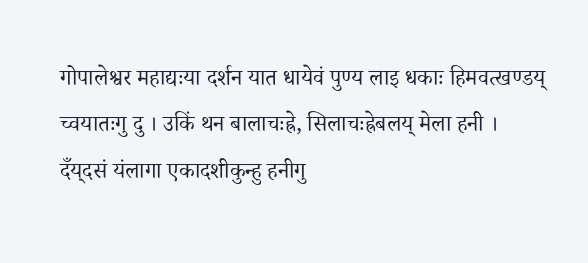गोपालेश्वर महाद्यःया दर्शन यात धायेवं पुण्य लाइ धकाः हिमवत्खण्डय्‌ च्वयातःगु दु । उकिं थन बालाचःह्रे, सिलाचःह्रेबलय्‌ मेला हनी ।
दँय्‌दसं यंलागा एकादशीकुन्हु हनीगु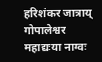हरिशंकर जात्राय्‌ गोपालेश्वर महाद्यःया नाग्वः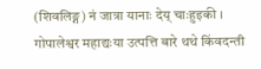(शिवलिङ्ग) नं जात्रा यानाः देय्‌ चाःहुइकी । गोपालेश्वर महाद्यःया उत्पत्ति बारे थथे किंवदन्ती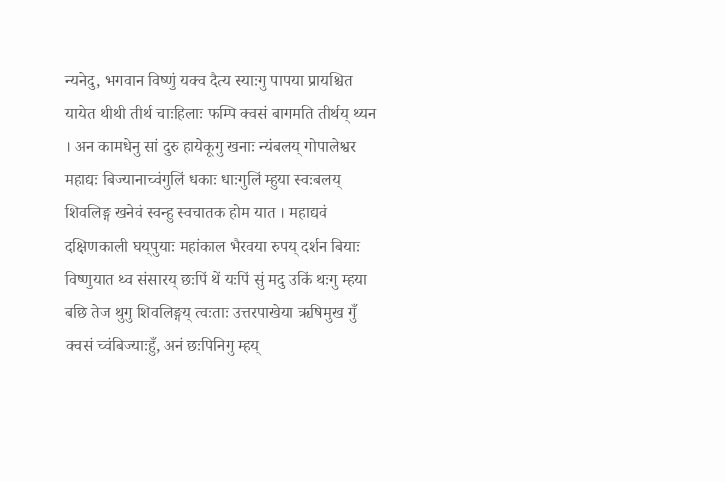न्यनेदु, भगवान विष्णुं यक्व दैत्य स्याःगु पापया प्रायश्चित यायेत थीथी तीर्थ चाःहिलाः फम्पि क्वसं बागमति तीर्थय्‌ थ्यन । अन कामधेनु सां दुरु हायेकूगु खनाः न्यंबलय्‌ गोपालेश्वर महाद्यः बिज्यानाच्वंगुलिं धकाः धाःगुलिं म्हुया स्वःबलय्‌ शिवलिङ्ग खनेवं स्वन्हु स्वचातक होम यात । महाद्यवं दक्षिणकाली घय्‌पुयाः महांकाल भैरवया रुपय्‌ दर्शन बियाः विष्णुयात थ्व संसारय्‌ छःपिं थें यःपिं सुं मदु उकिं थःगु म्हया बछि तेज थुगु शिवलिङ्गय्‌ त्वःताः उत्तरपाखेया ऋषिमुख गुँ क्वसं च्वंबिज्याःहुँ, अनं छःपिनिगु म्हय्‌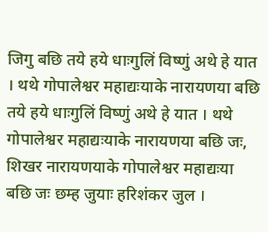जिगु बछि तये हये धाःगुलिं विष्णुं अथे हे यात । थथे गोपालेश्वर महाद्यःयाके नारायणया बछि तये हये धाःगुलिं विष्णुं अथे हे यात । थथे गोपालेश्वर महाद्यःयाके नारायणया बछि जः, शिखर नारायणयाके गोपालेश्वर महाद्यःया बछि जः छम्ह जुयाः हरिशंकर जुल ।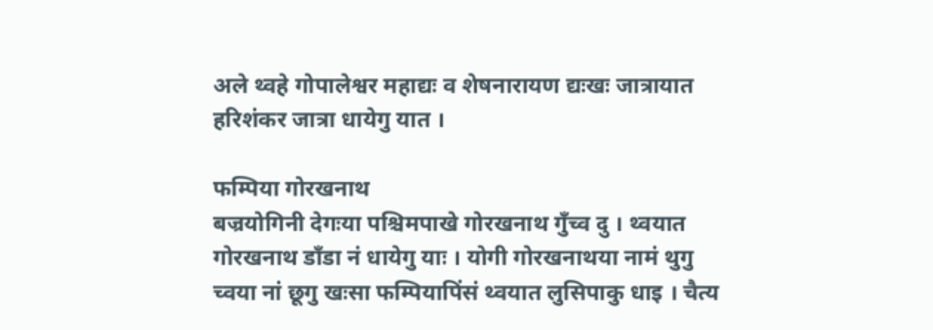अले थ्वहे गोपालेश्वर महाद्यः व शेषनारायण द्यःखः जात्रायात हरिशंकर जात्रा धायेगु यात ।

फम्पिया गोरखनाथ
बज्रयोगिनी देगःया पश्चिमपाखे गोरखनाथ गुँच्व दु । थ्वयात गोरखनाथ डाँडा नं धायेगु याः । योगी गोरखनाथया नामं थुगु च्वया नां छूगु खःसा फम्पियापिंसं थ्वयात लुसिपाकु धाइ । चैत्य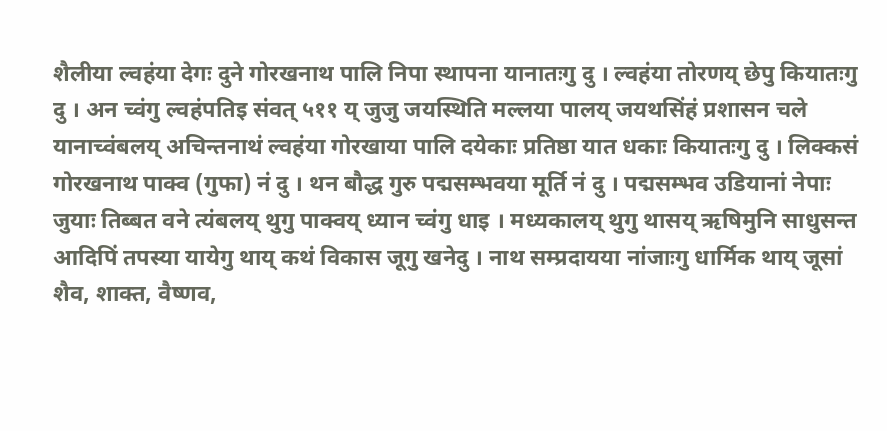शैलीया ल्वहंया देगः दुने गोरखनाथ पालि निपा स्थापना यानातःगु दु । ल्वहंया तोरणय्‌ छेपु कियातःगु दु । अन च्वंगु ल्वहंपतिइ संवत् ५११ य्‌ जुजु जयस्थिति मल्लया पालय्‌ जयथसिंहं प्रशासन चले यानाच्वंबलय्‌ अचिन्तनाथं ल्वहंया गोरखाया पालि दयेकाः प्रतिष्ठा यात धकाः कियातःगु दु । लिक्कसं गोरखनाथ पाक्व (गुफा) नं दु । थन बौद्ध गुरु पद्मसम्भवया मूर्ति नं दु । पद्मसम्भव उडियानां नेपाः जुयाः तिब्बत वने त्यंबलय्‌ थुगु पाक्वय्‌ ध्यान च्वंगु धाइ । मध्यकालय्‌ थुगु थासय्‌ ऋषिमुनि साधुसन्त आदिपिं तपस्या यायेगु थाय्‌ कथं विकास जूगु खनेदु । नाथ सम्प्रदायया नांजाःगु धार्मिक थाय्‌ जूसां शैव, शाक्त, वैष्णव,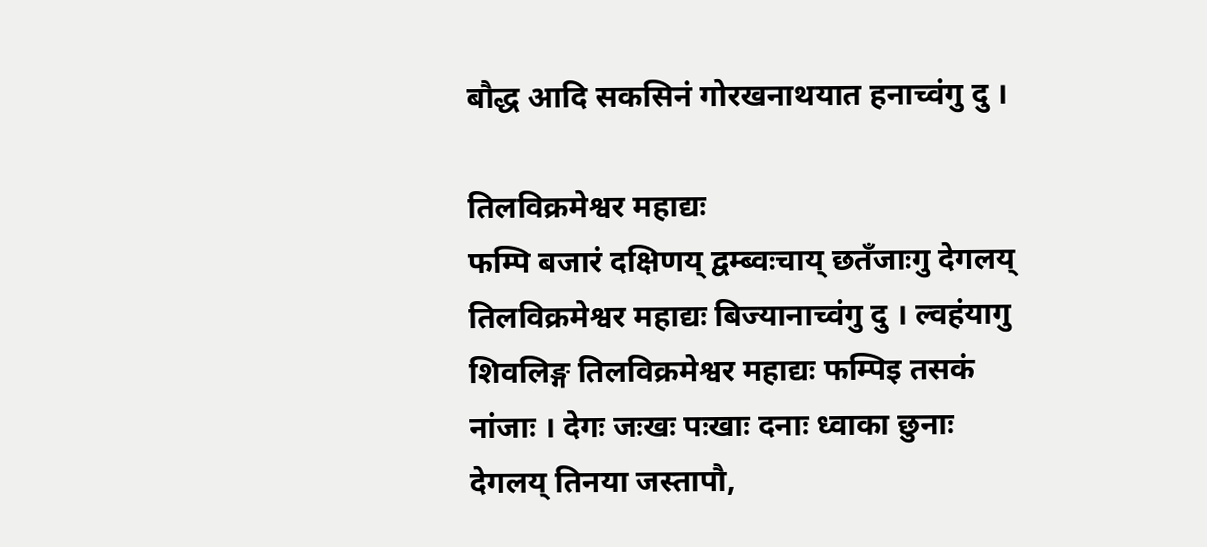बौद्ध आदि सकसिनं गोरखनाथयात हनाच्वंगु दु ।

तिलविक्रमेश्वर महाद्यः
फम्पि बजारं दक्षिणय्‌ द्वम्ब्वःचाय्‌ छतँजाःगु देगलय्‌ तिलविक्रमेश्वर महाद्यः बिज्यानाच्वंगु दु । ल्वहंयागु शिवलिङ्ग तिलविक्रमेश्वर महाद्यः फम्पिइ तसकं नांजाः । देगः जःखः पःखाः दनाः ध्वाका छुनाः देगलय्‌ तिनया जस्तापौ,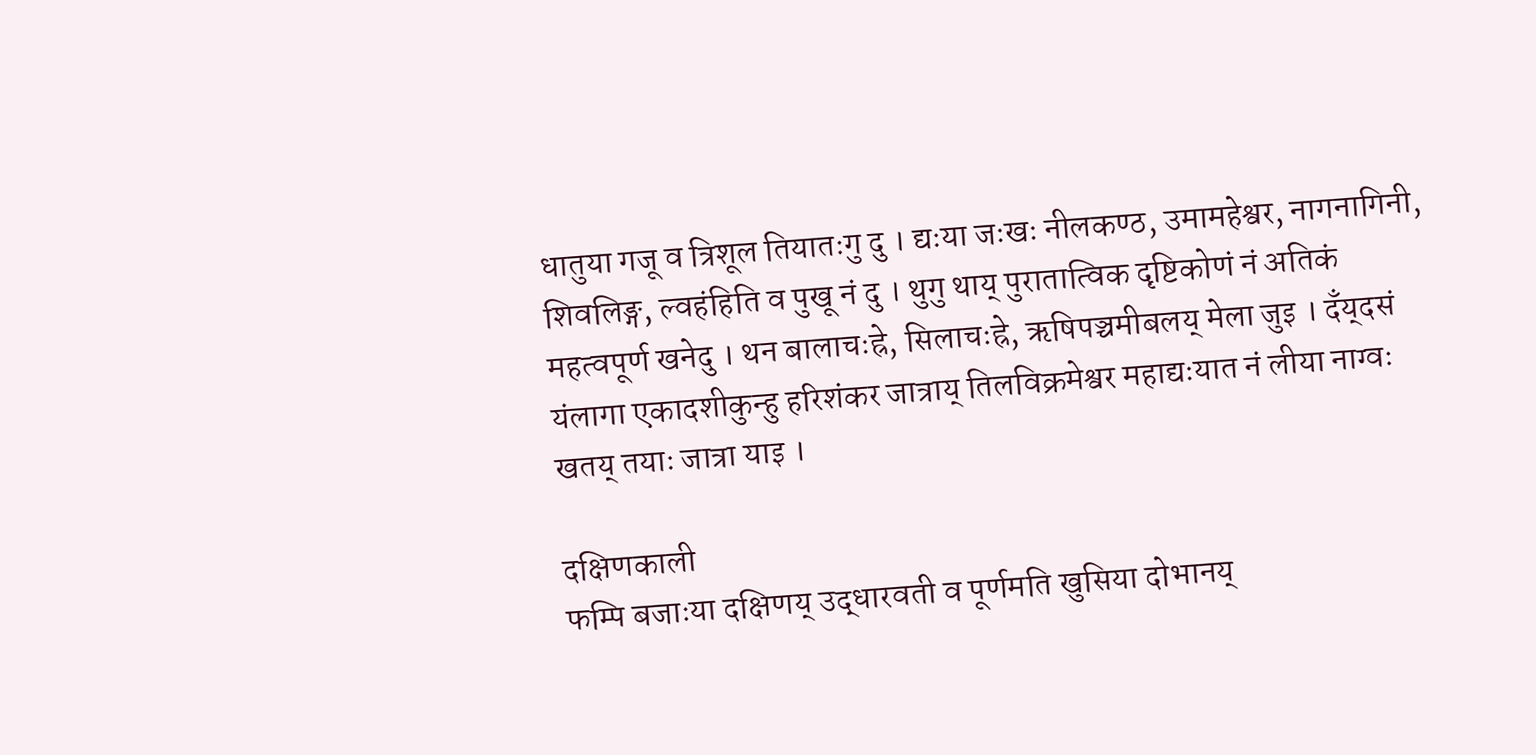धातुया गजू व त्रिशूल तियातःगु दु । द्यःया जःखः नीलकण्ठ, उमामहेश्वर, नागनागिनी, शिवलिङ्ग, ल्वहंहिति व पुखू नं दु । थुगु थाय्‌ पुरातात्विक दृष्टिकोणं नं अतिकं महत्वपूर्ण खनेदु । थन बालाचःह्रे, सिलाचःह्रे, ऋषिपञ्चमीबलय्‌ मेला जुइ । दँय्‌दसं यंलागा एकादशीकुन्हु हरिशंकर जात्राय्‌ तिलविक्रमेश्वर महाद्यःयात नं लीया नाग्वः खतय्‌ तयाः जात्रा याइ ।

दक्षिणकाली
फम्पि बजाःया दक्षिणय्‌ उद्धारवती व पूर्णमति खुसिया दोभानय्‌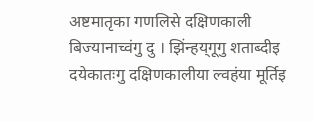अष्टमातृका गणलिसे दक्षिणकाली बिज्यानाच्वंगु दु । झिंन्हय्‌गूगु शताब्दीइ दयेकातःगु दक्षिणकालीया ल्वहंया मूर्तिइ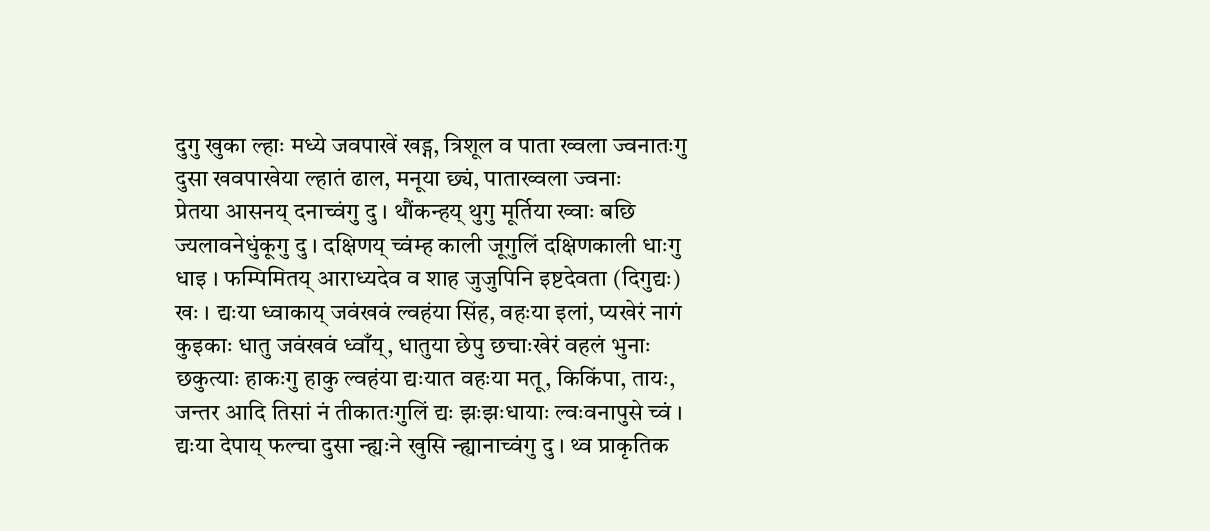दुगु खुका ल्हाः मध्ये जवपाखें खड्ग, त्रिशूल व पाता ख्वला ज्वनातःगु दुसा खवपाखेया ल्हातं ढाल, मनूया छ्यं, पाताख्वला ज्वनाः
प्रेतया आसनय्‌ दनाच्वंगु दु । थौंकन्हय्‌ थुगु मूर्तिया ख्वाः बछि ज्यलावनेधुंकूगु दु । दक्षिणय्‌ च्वंम्ह काली जूगुलिं दक्षिणकाली धाःगु धाइ । फम्पिमितय्‌ आराध्यदेव व शाह जुजुपिनि इष्टदेवता (दिगुद्यः) खः । द्यःया ध्वाकाय्‌ जवंखवं ल्वहंया सिंह, वहःया इलां, प्यखेरं नागं कुइकाः धातु जवंखवं ध्वाँय्‌, धातुया छेपु छचाःखेरं वहलं भुनाः छकुत्याः हाकःगु हाकु ल्वहंया द्यःयात वहःया मतू, किकिंपा, तायः, जन्तर आदि तिसां नं तीकातःगुलिं द्यः झःझःधायाः ल्वःवनापुसे च्वं । द्यःया देपाय्‌ फल्चा दुसा न्ह्यःने खुसि न्ह्यानाच्वंगु दु । थ्व प्राकृतिक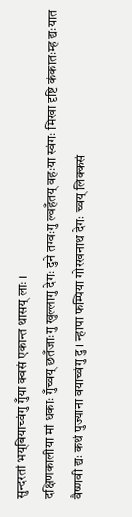सुन्दरतां भय्‌बियाच्वंगु गुँया क्वसं एकान्त थासय्‌ लाः ।
दक्षिणकालीया मां धकाः गुँच्वय्‌ छतँजाःगु खुल्लागु देगः दुने तग्वःगु ल्वहँतय्‌ वहःया स्वंगः मिखा दृष्टि कंकातःम्ह द्यःयात वैष्णवी द्यः कथं पुज्याना वयाच्वंगु दु । न्हापा फम्पिया गोरखनाथ देगः च्वय्‌ लिक्कसं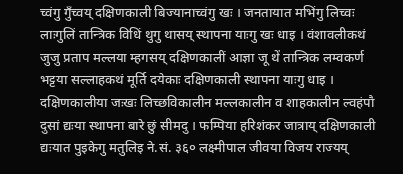च्वंगु गुँच्वय्‌ दक्षिणकाली बिज्यानाच्वंगु खः । जनतायात मभिंगु लिच्वः लाःगुलिं तान्त्रिक विधिं थुगु थासय्‌ स्थापना याःगु खः धाइ । वंशावलीकथं जुजु प्रताप मल्लया म्हगसय्‌ दक्षिणकालीं आज्ञा जू थें तान्त्रिक लम्वकर्ण भट्टया सल्लाहकथं मूर्ति दयेकाः दक्षिणकाली स्थापना याःगु धाइ । दक्षिणकालीया जःखः लिच्छविकालीन मल्लकालीन व शाहकालीन ल्वहंपौ दुसां द्यःया स्थापना बारे छुं सीमदु । फम्पिया हरिशंकर जात्राय्‌ दक्षिणकाली द्यःयात पुइकेगु मतुलिइ ने.सं. ३६० लक्ष्मीपाल जीवया विजय राज्यय्‌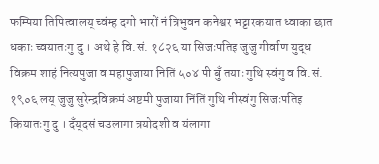फम्पिया तिपित्वालय्‌ च्वंम्ह दगो भारों नं त्रिभुवन कनेश्वर भट्टारकयात ध्वाका छात धकाः च्वयातःगु दु । अथे हे वि.सं. १८२६ या सिजःपतिइ जुजु गीर्वाण युद्ध विक्रम शाहं नित्यपुजा व महापुजाया नितिं ५०४ पी बुँ तयाः गुथि स्वंगु व वि.सं. १९०६ लय्‌ जुजु सुरेन्द्रविक्रमं अष्टमी पुजाया निंतिं गुथि नीस्वंगु सिजःपतिइ कियातःगु दु । दँय्‌दसं चउलागा त्रयोदशी व यंलागा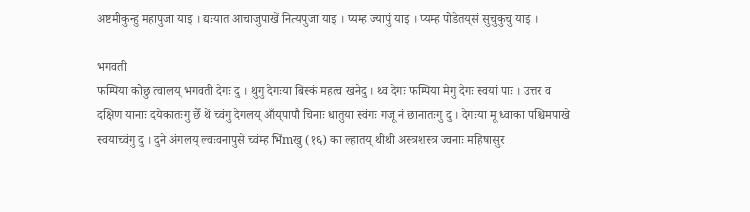अष्टमीकुन्हु महापुजा याइ । द्यःयात आचाजुपाखें नित्यपुजा याइ । प्यम्ह ज्यापुं याइ । प्यम्ह पोडेतय्‌सं सुचुकुचु याइ ।

भगवती
फम्पिया कोछु त्वालय्‌ भगवती देगः दु । थुगु देगःया बिस्कं महत्व खनेदु । थ्व देगः फम्पिया मेगु देगः स्वयां पाः । उत्तर व दक्षिण यानाः दयेकातःगु छेँ थें च्वंगु देगलय्‌ आँय्‌पापौ चिनाः धातुया स्वंगः गजू नं छानातःगु दु । देगःया मू ध्वाका पश्चिमपाखे स्वयाच्वंगु दु । दुने अंगलय्‌ ल्वःवनापुसे च्वंम्ह भिंmखु (१६) का ल्हातय्‌ थीथी अस्त्रशस्त्र ज्वनाः महिषासुर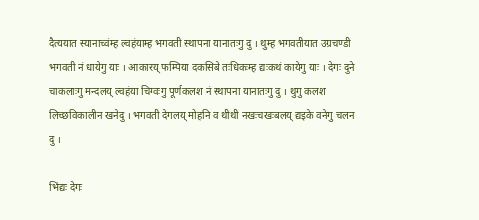दैत्ययात स्यानाच्वंम्ह ल्वहंयाम्ह भगवती स्थापना यानातःगु दु । थुम्ह भगवतीयात उग्रचण्डी भगवती नं धायेगु याः । आकारय्‌ फम्पिया दकसिबे तःधिकःम्ह द्यःकथं कायेगु याः । देगः दुने चाकलाःगु मन्दलय्‌ ल्वहंया चिग्वःगु पूर्णकलश नं स्थापना यानातःगु दु । थुगु कलश लिच्छविकालीन खनेदु । भगवती देगलय्‌ मोहनि व थीथी नखःचखःबलय्‌ द्यइके वनेगु चलन दु ।

भिंद्यः देगः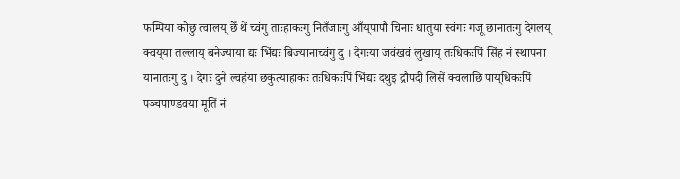फम्पिया कोछु त्वालय्‌ छेँ थें च्वंगु ताःहाकःगु नितँजाःगु आँय्‌पापौ चिनाः धातुया स्वंगः गजू छानातःगु देगलय्‌ क्वय्‌या तल्लाय्‌ बनेज्याया द्यः भिंद्यः बिज्यानाच्वंगु दु । देगःया जवंखवं लुखाय्‌ तःधिकःपिं सिंह नं स्थापना यानातःगु दु । देगः दुने ल्वहंया छकुत्याहाकः तःधिकःपिं भिंद्यः दथुइ द्रौपदी लिसें क्वलाछि पाय्‌धिकःपिं पञ्चपाण्डवया मूतिं नं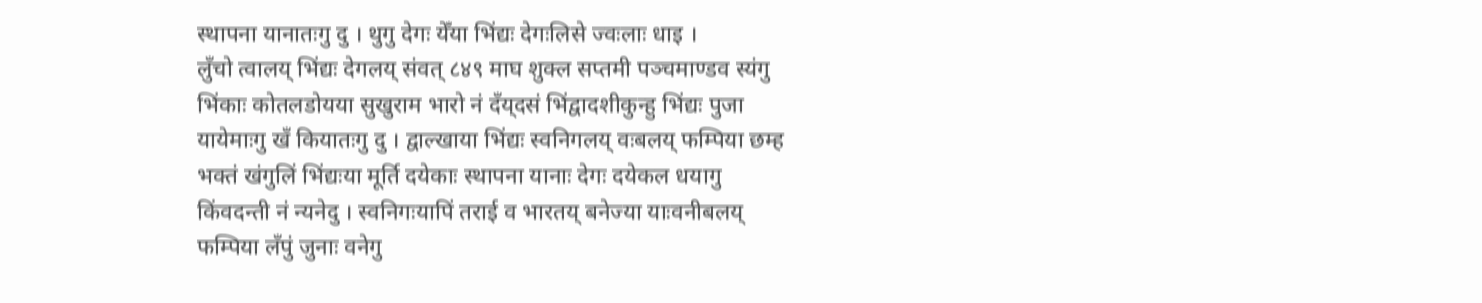स्थापना यानातःगु दु । थुगु देगः येँया भिंद्यः देगःलिसे ज्वःलाः धाइ ।
लुँचो त्वालय्‌ भिंद्यः देगलय्‌ संवत् ८४९ माघ शुक्ल सप्तमी पञ्चमाण्डव स्यंगु भिंकाः कोतलडोयया सुखुराम भारो नं दँय्‌दसं भिंद्वादशीकुन्हु भिंद्यः पुजा यायेमाःगु खँ कियातःगु दु । द्वाल्खाया भिंद्यः स्वनिगलय्‌ वःबलय्‌ फम्पिया छम्ह भक्तं खंगुलिं भिंद्यःया मूर्ति दयेकाः स्थापना यानाः देगः दयेकल धयागु किंवदन्ती नं न्यनेदु । स्वनिगःयापिं तराई व भारतय्‌ बनेज्या याःवनीबलय्‌ फम्पिया लँपुं जुनाः वनेगु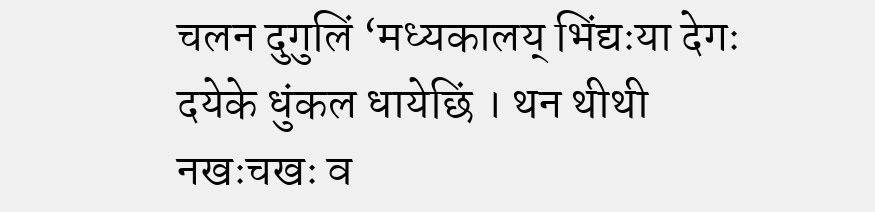चलन दुगुलिं ‘मध्यकालय्‌ भिंद्यःया देगः दयेके धुंकल धायेछिं । थन थीथी नखःचखः व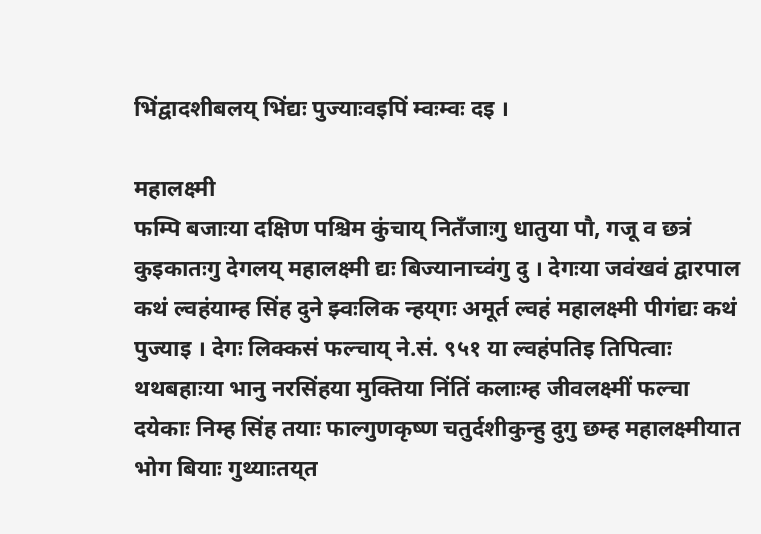भिंद्वादशीबलय्‌ भिंद्यः पुज्याःवइपिं म्वःम्वः दइ ।

महालक्ष्मी
फम्पि बजाःया दक्षिण पश्चिम कुंचाय्‌ नितँजाःगु धातुया पौ, गजू व छत्रं कुइकातःगु देगलय्‌ महालक्ष्मी द्यः बिज्यानाच्वंगु दु । देगःया जवंखवं द्वारपाल कथं ल्वहंयाम्ह सिंह दुने झ्वःलिक न्हय्‌गः अमूर्त ल्वहं महालक्ष्मी पीगंद्यः कथं पुज्याइ । देगः लिक्कसं फल्चाय्‌ ने.सं. ९५१ या ल्वहंपतिइ तिपित्वाः थथबहाःया भानु नरसिंहया मुक्तिया निंतिं कलाःम्ह जीवलक्ष्मीं फल्चा दयेकाः निम्ह सिंह तयाः फाल्गुणकृष्ण चतुर्दशीकुन्हु दुगु छम्ह महालक्ष्मीयात भोग बियाः गुथ्याःतय्‌त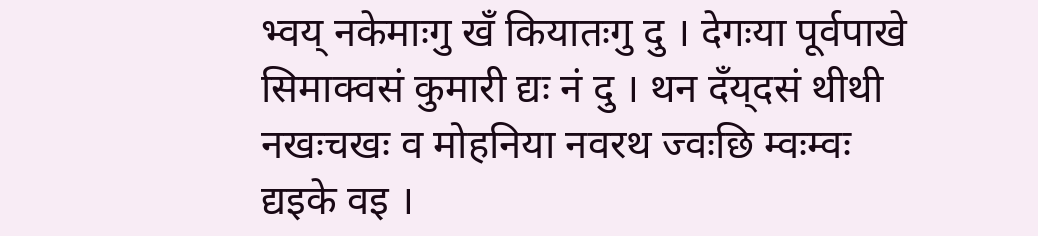भ्वय्‌ नकेमाःगु खँ कियातःगु दु । देगःया पूर्वपाखे सिमाक्वसं कुमारी द्यः नं दु । थन दँय्‌दसं थीथी नखःचखः व मोहनिया नवरथ ज्वःछि म्वःम्वः द्यइके वइ ।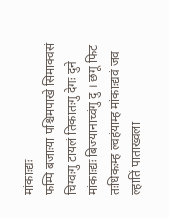मांकाःद्यः
फम्पि बजाःया पश्चिमपाखे सिमाक्वसं चिग्वःगु टायलं तिकातःगु देगः दुने मांकाःद्यः बिज्यानाच्वंगु दु । छगू फिट तःधिकःम्ह ल्वहंयाम्ह मांकाःद्यवं जव ल्हातिं पाताख्वला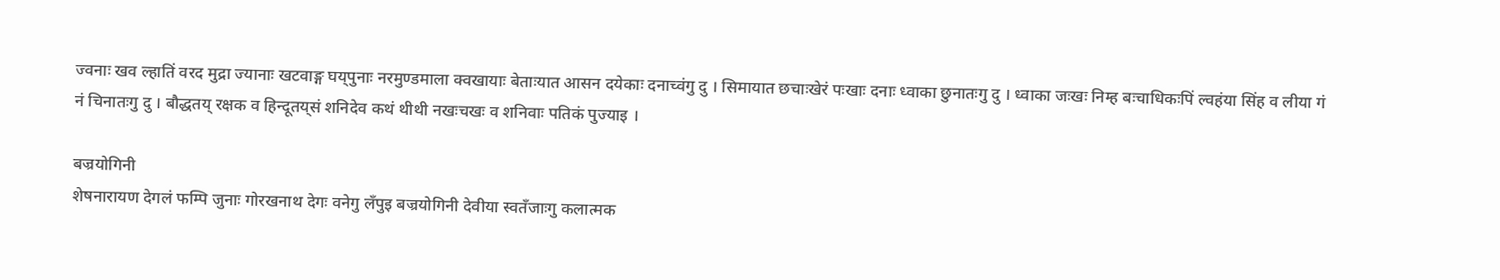ज्वनाः खव ल्हातिं वरद मुद्रा ज्यानाः खटवाङ्ग घय्‌पुनाः नरमुण्डमाला क्वखायाः बेताःयात आसन दयेकाः दनाच्वंगु दु । सिमायात छचाःखेरं पःखाः दनाः ध्वाका छुनातःगु दु । ध्वाका जःखः निम्ह बःचाधिकःपिं ल्वहंया सिंह व लीया गं नं चिनातःगु दु । बौद्धतय्‌ रक्षक व हिन्दूतय्‌सं शनिदेव कथं थीथी नखःचखः व शनिवाः पतिकं पुज्याइ ।

बज्रयोगिनी
शेषनारायण देगलं फम्पि जुनाः गोरखनाथ देगः वनेगु लँपुइ बज्रयोगिनी देवीया स्वतँजाःगु कलात्मक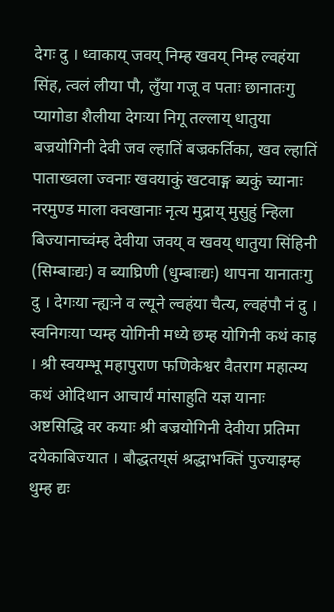देगः दु । ध्वाकाय्‌ जवय्‌ निम्ह खवय्‌ निम्ह ल्वहंया सिंह, त्वलं लीया पौ, लुँया गजू व पताः छानातःगु प्यागोडा शैलीया देगःया निगू तल्लाय्‌ धातुया बज्रयोगिनी देवी जव ल्हातिं बज्रकर्तिका, खव ल्हातिं पाताख्वला ज्वनाः खवयाकुं खटवाङ्ग ब्यकुं च्यानाः नरमुण्ड माला क्वखानाः नृत्य मुद्राय्‌ मुसुहुं न्हिला बिज्यानाच्वंम्ह देवीया जवय्‌ व खवय्‌ धातुया सिंहिनी (सिम्बाःद्यः) व ब्याघ्रिणी (धुम्बाःद्यः) थापना यानातःगु दु । देगःया न्ह्यःने व ल्यूने ल्वहंया चैत्य, ल्वहंपौ नं दु । स्वनिगःया प्यम्ह योगिनी मध्ये छम्ह योगिनी कथं काइ । श्री स्वयम्भू महापुराण फणिकेश्वर वैतराग महात्म्य कथं ओदिथान आचार्यं मांसाहुति यज्ञ यानाः अष्टसिद्धि वर कयाः श्री बज्रयोगिनी देवीया प्रतिमा दयेकाबिज्यात । बौद्धतय्‌सं श्रद्धाभक्तिं पुज्याइम्ह थुम्ह द्यः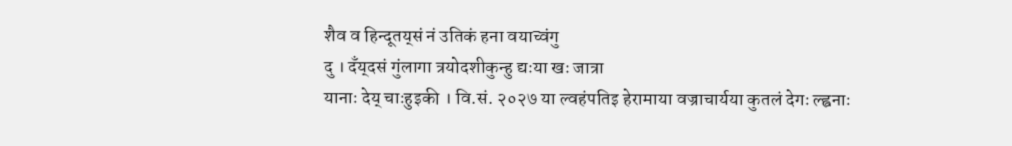शैव व हिन्दूतय्‌सं नं उतिकं हना वयाच्वंगु
दु । दँय्‌दसं गुंलागा त्रयोदशीकुन्हु द्यःया खः जात्रा
यानाः देय्‌ चाःहुइकी । वि.सं. २०२७ या ल्वहंपतिइ हेरामाया वज्राचार्यया कुतलं देगः ल्ह्वनाः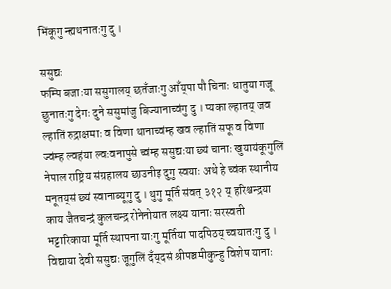भिंकूगु न्ह्यथनातःगु दु ।

ससुद्यः
फम्पि बजाःया ससुगालय्‌ छतँजाःगु आँय्‌पा पौ चिनाः धातुया गजू छुनातःगु देगः दुने ससुमांजु बिज्यानाच्वंगु दु । प्यका ल्हातय्‌ जव ल्हातिं रुद्राक्षमाः व विणा थानाच्वंम्ह खव ल्हातिं सफू व विणा ज्वंम्ह ल्वहंया ल्वःवनापुसे च्वंम्ह ससुद्यःया छ्यं चानाः खुयायंकूगुलिं नेपाल राष्ट्रिय संग्रहालय छाउनीइ दुगु स्वयाः अथे हे च्वंक स्थानीय मनूतय्‌सं छ्यं स्वानाब्यूगु दु । थुगु मूर्ति संवत् ३१२ य्‌ हरिश्चन्द्रया काय जैतचन्द्रं कुलचन्द्र रोनेनोयात लक्ष्य यानाः सरस्वती भट्टारिकाया मूर्ति स्थापना याःगु मूर्तिया पादपिठय्‌ च्वयातःगु दु । विद्याया देवी ससुद्यः जूगुलिं दँय्‌दसं श्रीपञ्चमीकुन्हु विशेष यानाः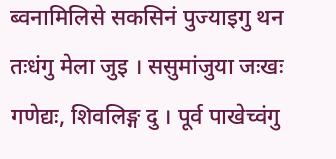ब्वनामिलिसे सकसिनं पुज्याइगु थन तःधंगु मेला जुइ । ससुमांजुया जःखः गणेद्यः, शिवलिङ्ग दु । पूर्व पाखेच्वंगु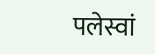पलेस्वां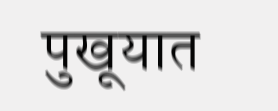पुखूयात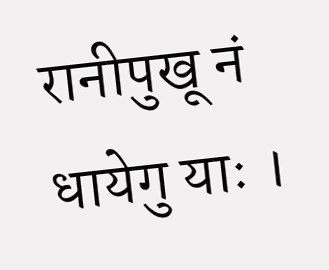रानीपुखू नं धायेगु याः ।